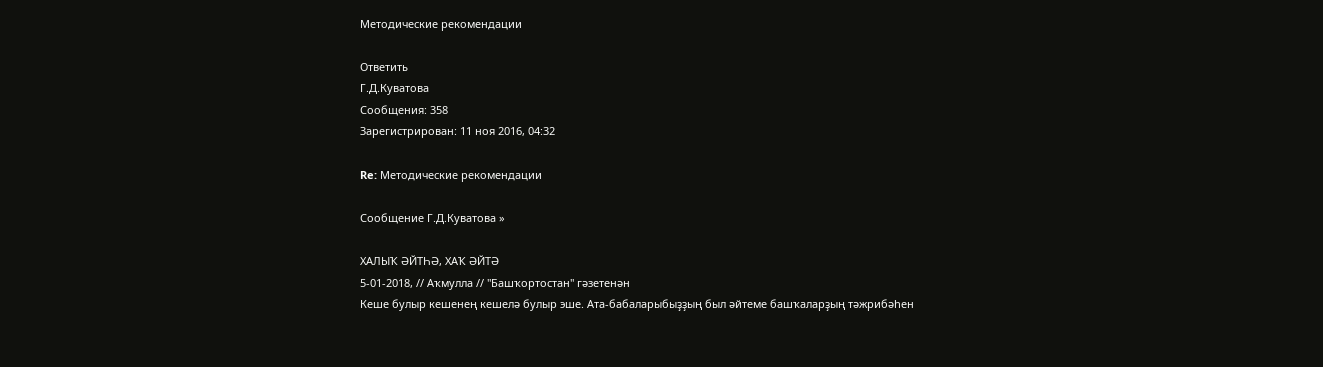Методические рекомендации

Ответить
Г.Д.Куватова
Сообщения: 358
Зарегистрирован: 11 ноя 2016, 04:32

Re: Методические рекомендации

Сообщение Г.Д.Куватова »

ХАЛЫҠ ӘЙТҺӘ, ХАҠ ӘЙТӘ
5-01-2018, // Аҡмулла // "Башҡортостан" гәзетенән
Кеше булыр кешенең кешелә булыр эше. Ата-бабаларыбыҙҙың был әйтеме башҡаларҙың тәжрибәһен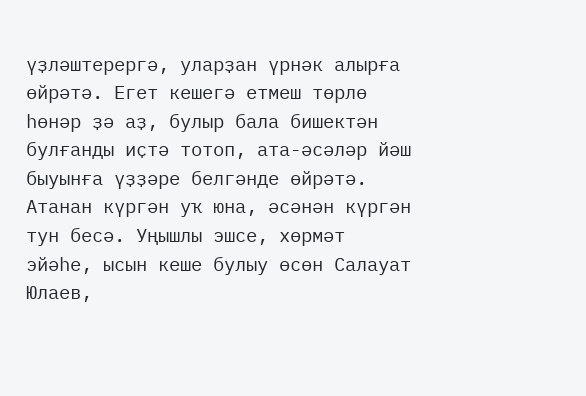үҙләштерергә, уларҙан үрнәк алырға өйрәтә. Егет кешегә етмеш төрлө һөнәр ҙә аҙ, булыр бала бишектән булғанды иҫтә тотоп, ата-әсәләр йәш быуынға үҙҙәре белгәнде өйрәтә. Атанан күргән уҡ юна, әсәнән күргән тун бесә. Уңышлы эшсе, хөрмәт эйәһе, ысын кеше булыу өсөн Салауат Юлаев,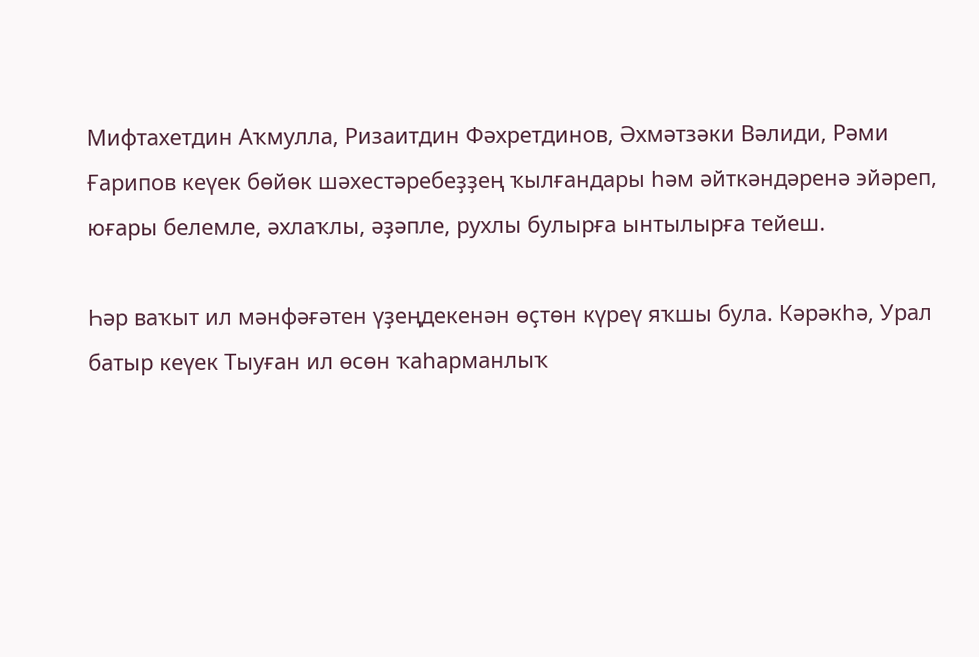Мифтахетдин Аҡмулла, Ризаитдин Фәхретдинов, Әхмәтзәки Вәлиди, Рәми Ғарипов кеүек бөйөк шәхестәребеҙҙең ҡылғандары һәм әйткәндәренә эйәреп, юғары белемле, әхлаҡлы, әҙәпле, рухлы булырға ынтылырға тейеш.

Һәр ваҡыт ил мәнфәғәтен үҙеңдекенән өҫтөн күреү яҡшы була. Кәрәкһә, Урал батыр кеүек Тыуған ил өсөн ҡаһарманлыҡ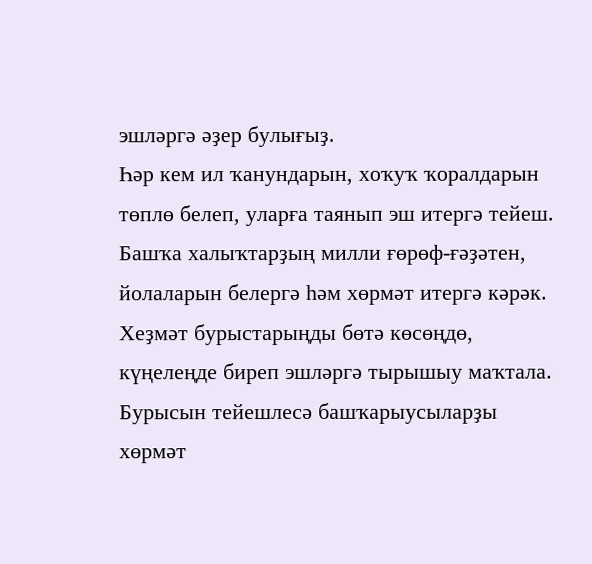эшләргә әҙер булығыҙ.
Һәр кем ил ҡанундарын, хоҡуҡ ҡоралдарын төплө белеп, уларға таянып эш итергә тейеш. Башҡа халыҡтарҙың милли ғөрөф-ғәҙәтен, йолаларын белергә һәм хөрмәт итергә кәрәк.
Хеҙмәт бурыстарыңды бөтә көсөңдө, күңелеңде биреп эшләргә тырышыу маҡтала. Бурысын тейешлесә башҡарыусыларҙы хөрмәт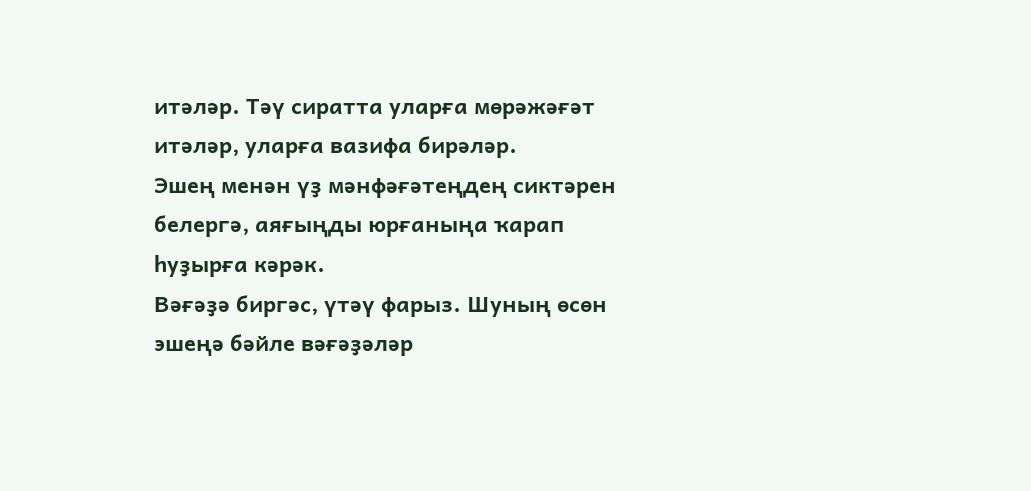итәләр. Тәү сиратта уларға мөрәжәғәт итәләр, уларға вазифа бирәләр.
Эшең менән үҙ мәнфәғәтеңдең сиктәрен белергә, аяғыңды юрғаныңа ҡарап һуҙырға кәрәк.
Вәғәҙә биргәс, үтәү фарыз. Шуның өсөн эшеңә бәйле вәғәҙәләр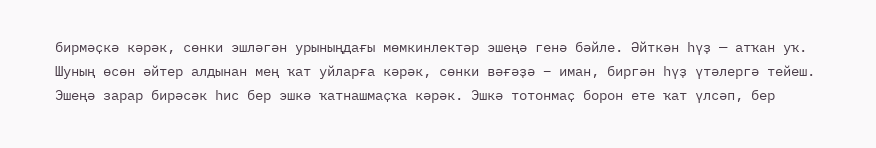бирмәҫкә кәрәк, сөнки эшләгән урыныңдағы мөмкинлектәр эшеңә генә бәйле. Әйткән һүҙ — атҡан уҡ. Шуның өсөн әйтер алдынан мең ҡат уйларға кәрәк, сөнки вәғәҙә – иман, биргән һүҙ үтәлергә тейеш.
Эшеңә зарар бирәсәк һис бер эшкә ҡатнашмаҫҡа кәрәк. Эшкә тотонмаҫ борон ете ҡат үлсәп, бер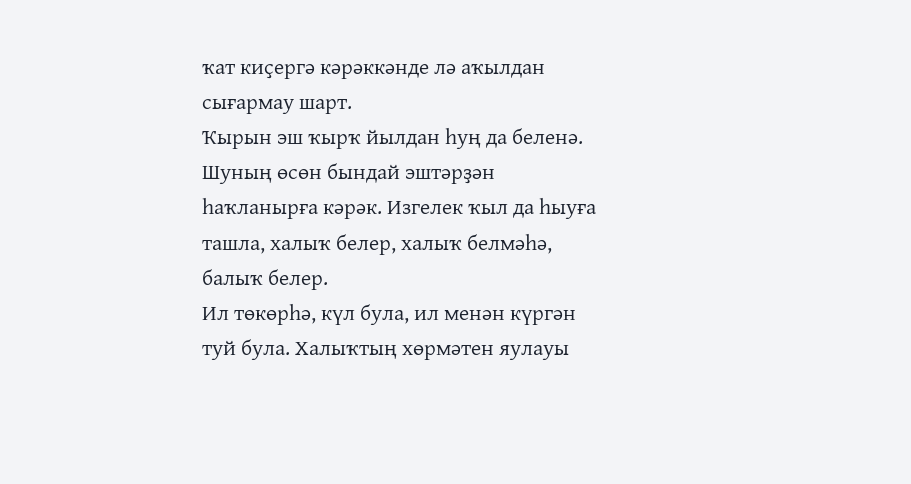ҡат киҫергә кәрәккәнде лә аҡылдан сығармау шарт.
Ҡырын эш ҡырҡ йылдан һуң да беленә. Шуның өсөн бындай эштәрҙән һаҡланырға кәрәк. Изгелек ҡыл да һыуға ташла, халыҡ белер, халыҡ белмәһә, балыҡ белер.
Ил төкөрһә, күл була, ил менән күргән туй була. Халыҡтың хөрмәтен яулауы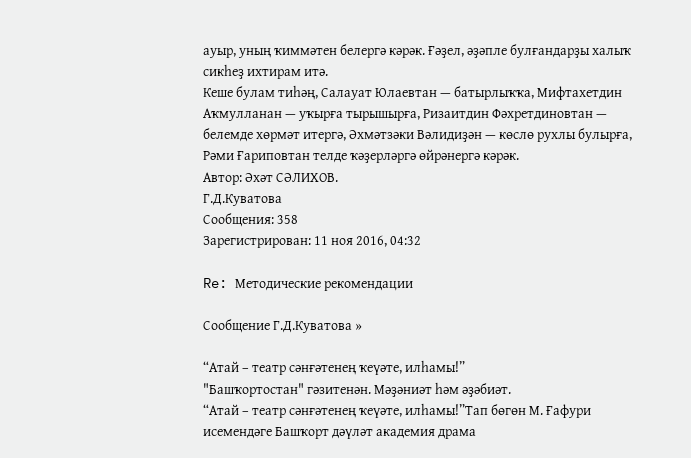ауыр, уның ҡиммәтен белергә кәрәк. Ғәҙел, әҙәпле булғандарҙы халыҡ сикһеҙ ихтирам итә.
Кеше булам тиһәң, Салауат Юлаевтан — батырлыҡҡа, Мифтахетдин Аҡмулланан — уҡырға тырышырға, Ризаитдин Фәхретдиновтан — белемде хөрмәт итергә, Әхмәтзәки Вәлидиҙән — көслө рухлы булырға, Рәми Ғариповтан телде ҡәҙерләргә өйрәнергә кәрәк.
Автор: Әхәт СӘЛИХОВ.
Г.Д.Куватова
Сообщения: 358
Зарегистрирован: 11 ноя 2016, 04:32

Re: Методические рекомендации

Сообщение Г.Д.Куватова »

“Атай – театр сәнғәтенең ҡеүәте, илһамы!”
"Башҡортостан" гәзитенән. Мәҙәниәт һәм әҙәбиәт.
“Атай – театр сәнғәтенең ҡеүәте, илһамы!”Тап бөгөн М. Ғафури исемендәге Башҡорт дәүләт академия драма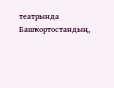театрында Башҡортостандың,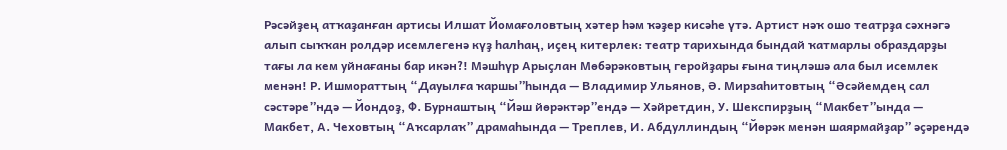Рәсәйҙең атҡаҙанған артисы Илшат Йомағоловтың хәтер һәм ҡәҙер кисәһе үтә. Артист нәҡ ошо театрҙа сәхнәгә алып сыҡҡан ролдәр исемлегенә күҙ һалһаң, иҫең китерлек: театр тарихында бындай ҡатмарлы образдарҙы тағы ла кем уйнағаны бар икән?! Мәшһүр Арыҫлан Мөбәрәковтың геройҙары ғына тиңләшә ала был исемлек менән! Р. Ишмораттың “Дауылға ҡаршы”һында — Владимир Ульянов, Ә. Мирзаһитовтың “Әсәйемдең сал сәстәре”ндә — Йондоҙ, Ф. Бурнаштың “Йәш йөрәктәр”ендә — Хәйретдин, У. Шекспирҙың “Макбет”ында — Макбет, А. Чеховтың “Аҡсарлаҡ” драмаһында — Треплев, И. Абдуллиндың “Йөрәк менән шаярмайҙар” әҫәрендә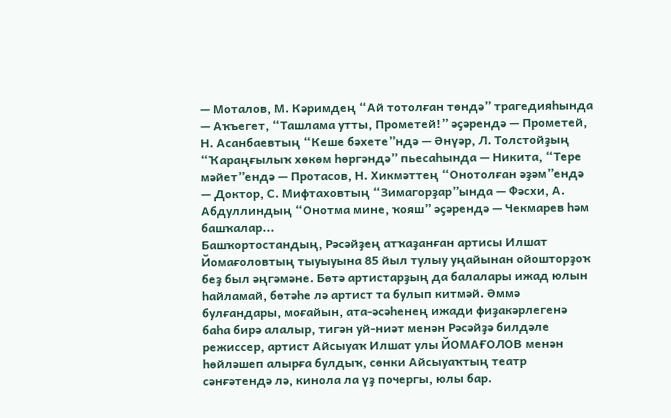— Моталов, М. Кәримдең “Ай тотолған төндә” трагедияһында — Аҡъегет, “Ташлама утты, Прометей!” әҫәрендә — Прометей, Н. Асанбаевтың “Кеше бәхете”ндә — Әнүәр, Л. Толстойҙың “Ҡараңғылыҡ хөкөм һөргәндә” пьесаһында — Никита, “Тере мәйет”ендә — Протасов, Н. Хикмәттең “Онотолған әҙәм”ендә — Доктор, С. Мифтаховтың “Зимагорҙар”ында — Фәсхи, А. Абдуллиндың “Онотма мине, ҡояш” әҫәрендә — Чекмарев һәм башҡалар...
Башҡортостандың, Рәсәйҙең атҡаҙанған артисы Илшат Йомағоловтың тыуыуына 85 йыл тулыу уңайынан ойошторҙоҡ беҙ был әңгәмәне. Бөтә артистарҙың да балалары ижад юлын һайламай, бөтәһе лә артист та булып китмәй. Әммә булғандары, моғайын, ата-әсәһенең ижади фиҙакәрлегенә баһа бирә алалыр, тигән уй-ниәт менән Рәсәйҙә билдәле режиссер, артист Айсыуаҡ Илшат улы ЙОМАҒОЛОВ менән һөйләшеп алырға булдыҡ, сөнки Айсыуаҡтың театр сәнғәтендә лә, кинола ла үҙ почергы, юлы бар.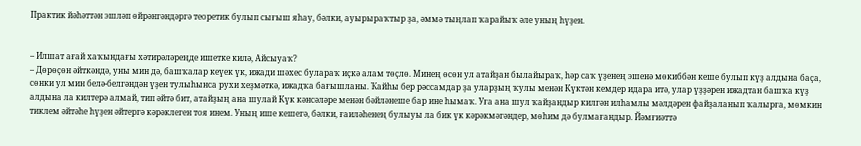Практик йәһәттән эшләп өйрәнгәндәргә теоретик булып сығыш яһау, бәлки, ауырыраҡтыр ҙа, әммә тыңлап ҡарайыҡ әле уның һүҙен.


– Илшат ағай хаҡындағы хәтирәләреңде ишетке килә, Айсыуаҡ?
– Дөрөҫөн әйткәндә, уны мин дә, башҡалар кеүек үк, ижади шәхес булараҡ иҫкә алам төҫлө. Минең өсөн ул атайҙан былайыраҡ, һәр саҡ үҙенең эшенә мөкиббән кеше булып күҙ алдына баҫа, сөнки ул мин белә-белгәндән үҙен тулыһынса рухи хеҙмәткә, ижадҡа бағышланы. Ҡайһы бер рәссамдар ҙа уларҙың ҡулы менән Күктән кемдер идара итә, улар үҙҙәрен ижадтан башҡа күҙ алдына ла килтерә алмай, тип әйтә бит, атайҙың ана шулай Күк кәнсәләре менән бәйләнеше бар ине һымаҡ. Уға ана шул ҡайҙандыр килгән илһамлы мәлдәрен файҙаланып ҡалырға, мөмкин тиклем әйтәһе һүҙен әйтергә кәрәклеген тоя инем. Уның ише кешегә, бәлки, ғаиләһенең булыуы ла бик үк кәрәкмәгәндер, мөһим дә булмағандыр. Йәмғиәттә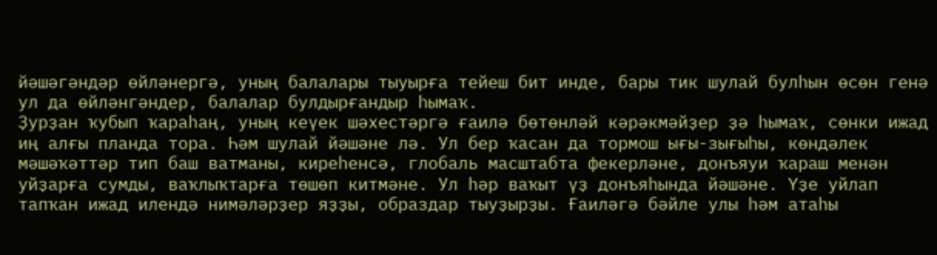йәшәгәндәр өйләнергә, уның балалары тыуырға тейеш бит инде, бары тик шулай булһын өсөн генә ул да өйләнгәндер, балалар булдырғандыр һымаҡ.
Ҙурҙан ҡубып ҡараһаң, уның кеүек шәхестәргә ғаилә бөтөнләй кәрәкмәйҙер ҙә һымаҡ, сөнки ижад иң алғы планда тора. Һәм шулай йәшәне лә. Ул бер ҡасан да тормош ығы-зығыһы, көндәлек мәшәҡәттәр тип баш ватманы, киреһенсә, глобаль масштабта фекерләне, донъяуи ҡараш менән уйҙарға сумды, ваҡлыҡтарға төшөп китмәне. Ул һәр ваҡыт үҙ донъяһында йәшәне. Үҙе уйлап тапҡан ижад илендә нимәләрҙер яҙҙы, образдар тыуҙырҙы. Ғаиләгә бәйле улы һәм атаһы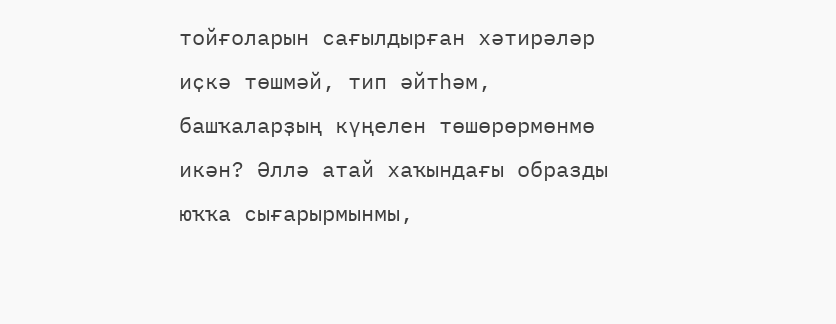тойғоларын сағылдырған хәтирәләр иҫкә төшмәй, тип әйтһәм, башҡаларҙың күңелен төшөрөрмөнмө икән? Әллә атай хаҡындағы образды юҡҡа сығарырмынмы,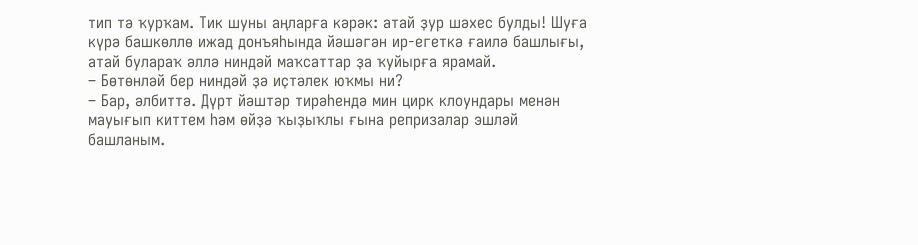тип тә ҡурҡам. Тик шуны аңларға кәрәк: атай ҙур шәхес булды! Шуға күрә башкөллө ижад донъяһында йәшәгән ир-егеткә ғаилә башлығы, атай булараҡ әллә ниндәй маҡсаттар ҙа ҡуйырға ярамай.
– Бөтөнләй бер ниндәй ҙә иҫтәлек юҡмы ни?
– Бар, әлбиттә. Дүрт йәштәр тирәһендә мин цирк клоундары менән мауығып киттем һәм өйҙә ҡыҙыҡлы ғына репризалар эшләй башланым.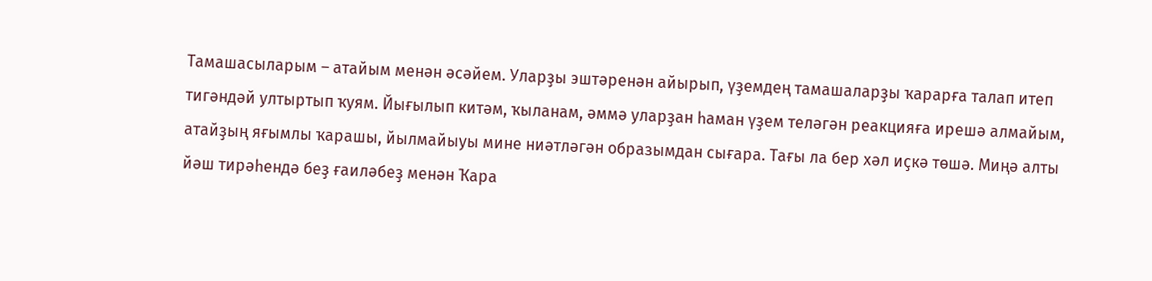Тамашасыларым – атайым менән әсәйем. Уларҙы эштәренән айырып, үҙемдең тамашаларҙы ҡарарға талап итеп тигәндәй ултыртып ҡуям. Йығылып китәм, ҡыланам, әммә уларҙан һаман үҙем теләгән реакцияға ирешә алмайым, атайҙың яғымлы ҡарашы, йылмайыуы мине ниәтләгән образымдан сығара. Тағы ла бер хәл иҫкә төшә. Миңә алты йәш тирәһендә беҙ ғаиләбеҙ менән Ҡара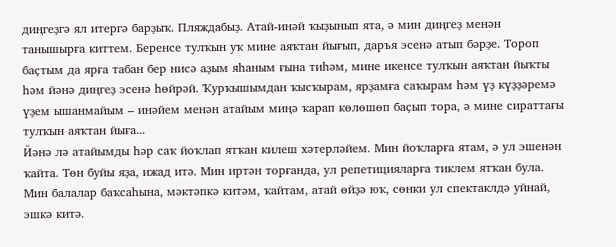диңгеҙгә ял итергә барҙыҡ. Пляждабыҙ. Атай-инәй ҡыҙынып ята, ә мин диңгеҙ менән танышырға киттем. Беренсе тулҡын уҡ мине аяҡтан йығып, даръя эсенә атып бәрҙе. Тороп баҫтым да ярға табан бер нисә аҙым яһаным ғына тиһәм, мине икенсе тулҡын аяҡтан йыҡты һәм йәнә диңгеҙ эсенә һөйрәй. Ҡурҡышымдан ҡысҡырам, ярҙамға саҡырам һәм үҙ күҙҙәремә үҙем ышанмайым – инәйем менән атайым миңә ҡарап көлөшөп баҫып тора, ә мине сираттағы тулҡын аяҡтан йыға...
Йәнә лә атайымды һәр саҡ йоҡлап ятҡан килеш хәтерләйем. Мин йоҡларға ятам, ә ул эшенән ҡайта. Төн буйы яҙа, ижад итә. Мин иртән торғанда, ул репетицияларға тиклем ятҡан була. Мин балалар баҡсаһына, мәктәпкә китәм, ҡайтам, атай өйҙә юҡ, сөнки ул спектаклдә уйнай, эшкә китә.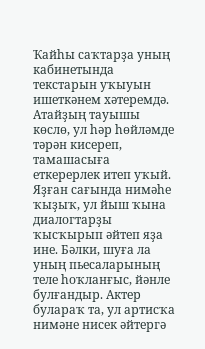Ҡайһы саҡтарҙа уның кабинетында текстарын уҡыуын ишеткәнем хәтеремдә. Атайҙың тауышы көслө, ул һәр һөйләмде тәрән кисереп, тамашасыға еткерерлек итеп уҡый. Яҙған сағында нимәһе ҡыҙыҡ, ул йыш ҡына диалогтарҙы ҡысҡырып әйтеп яҙа ине. Бәлки, шуға ла уның пьесаларының теле һоҡланғыс, йәнле булғандыр. Актер булараҡ та, ул артисҡа нимәне нисек әйтергә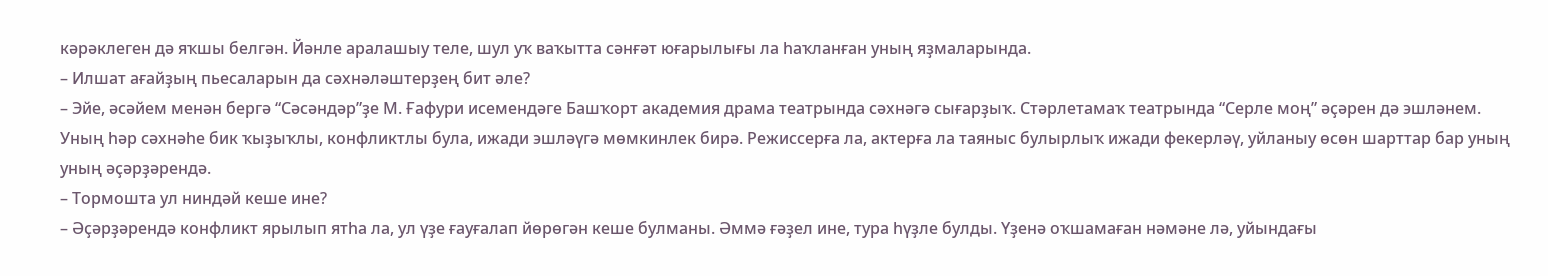кәрәклеген дә яҡшы белгән. Йәнле аралашыу теле, шул уҡ ваҡытта сәнғәт юғарылығы ла һаҡланған уның яҙмаларында.
– Илшат ағайҙың пьесаларын да сәхнәләштерҙең бит әле?
– Эйе, әсәйем менән бергә “Сәсәндәр”ҙе М. Ғафури исемендәге Башҡорт академия драма театрында сәхнәгә сығарҙыҡ. Стәрлетамаҡ театрында “Серле моң” әҫәрен дә эшләнем. Уның һәр сәхнәһе бик ҡыҙыҡлы, конфликтлы була, ижади эшләүгә мөмкинлек бирә. Режиссерға ла, актерға ла таяныс булырлыҡ ижади фекерләү, уйланыу өсөн шарттар бар уның уның әҫәрҙәрендә.
– Тормошта ул ниндәй кеше ине?
– Әҫәрҙәрендә конфликт ярылып ятһа ла, ул үҙе ғауғалап йөрөгән кеше булманы. Әммә ғәҙел ине, тура һүҙле булды. Үҙенә оҡшамаған нәмәне лә, уйындағы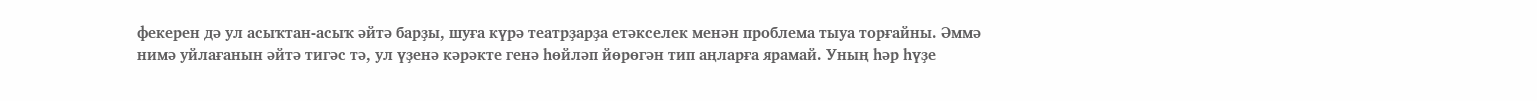фекерен дә ул асыҡтан-асыҡ әйтә барҙы, шуға күрә театрҙарҙа етәкселек менән проблема тыуа торғайны. Әммә нимә уйлағанын әйтә тигәс тә, ул үҙенә кәрәкте генә һөйләп йөрөгән тип аңларға ярамай. Уның һәр һүҙе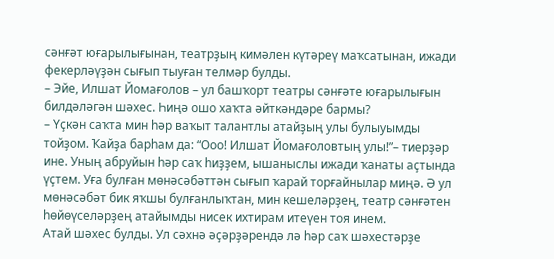сәнғәт юғарылығынан, театрҙың кимәлен күтәреү маҡсатынан, ижади фекерләүҙән сығып тыуған телмәр булды.
– Эйе, Илшат Йомағолов – ул башҡорт театры сәнғәте юғарылығын билдәләгән шәхес. Һиңә ошо хаҡта әйткәндәре бармы?
– Үҫкән саҡта мин һәр ваҡыт талантлы атайҙың улы булыуымды тойҙом. Ҡайҙа барһам да: “Ооо! Илшат Йомағоловтың улы!”– тиерҙәр ине. Уның абруйын һәр саҡ һиҙҙем, ышаныслы ижади ҡанаты аҫтында үҫтем. Уға булған мөнәсәбәттән сығып ҡарай торғайнылар миңә. Ә ул мөнәсәбәт бик яҡшы булғанлыҡтан, мин кешеләрҙең, театр сәнғәтен һөйөүселәрҙең атайымды нисек ихтирам итеүен тоя инем.
Атай шәхес булды. Ул сәхнә әҫәрҙәрендә лә һәр саҡ шәхестәрҙе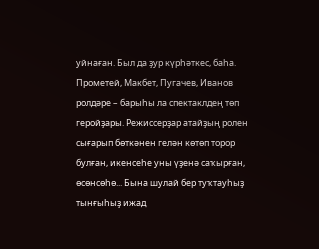уйнаған. Был да ҙур күрһәткес, баһа. Прометей, Макбет, Пугачев, Иванов ролдәре – барыһы ла спектаклдең төп геройҙары. Режиссерҙар атайҙың ролен сығарып бөткәнен гелән көтөп торор булған, икенсеһе уны үҙенә саҡырған, өсөнсөһө... Бына шулай бер туҡтауһыҙ тынғыһыҙ ижад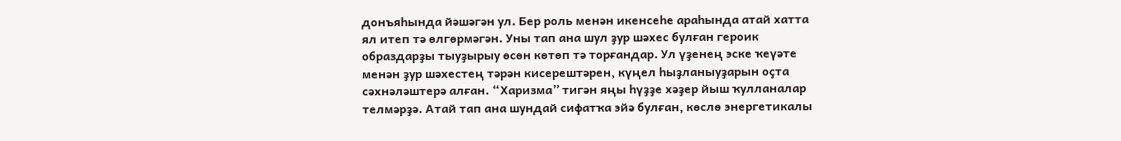донъяһында йәшәгән ул. Бер роль менән икенсеһе араһында атай хатта ял итеп тә өлгөрмәгән. Уны тап ана шул ҙур шәхес булған героик образдарҙы тыуҙырыу өсөн көтөп тә торғандар. Ул үҙенең эске ҡеүәте менән ҙур шәхестең тәрән кисерештәрен, күңел һыҙланыуҙарын оҫта сәхнәләштерә алған. “Харизма” тигән яңы һүҙҙе хәҙер йыш ҡулланалар телмәрҙә. Атай тап ана шундай сифатҡа эйә булған, көслө энергетикалы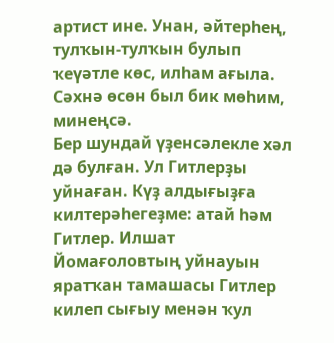артист ине. Унан, әйтерһең, тулҡын-тулҡын булып ҡеүәтле көс, илһам ағыла. Сәхнә өсөн был бик мөһим, минеңсә.
Бер шундай үҙенсәлекле хәл дә булған. Ул Гитлерҙы уйнаған. Күҙ алдығыҙға килтерәһегеҙме: атай һәм Гитлер. Илшат Йомағоловтың уйнауын яратҡан тамашасы Гитлер килеп сығыу менән ҡул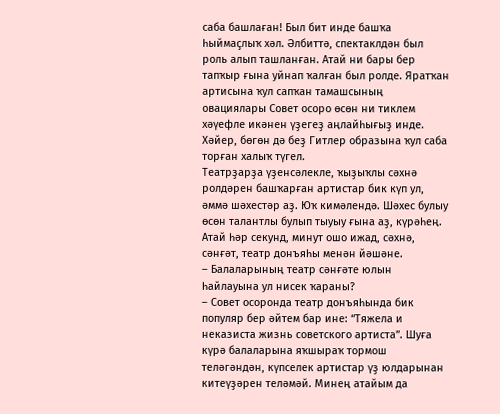саба башлаған! Был бит инде башҡа һыймаҫлыҡ хәл. Әлбиттә, спектаклдән был роль алып ташланған. Атай ни бары бер тапҡыр ғына уйнап ҡалған был ролде. Яратҡан артисына ҡул сапҡан тамашсының овациялары Совет осоро өсөн ни тиклем хәүефле икәнен үҙегеҙ аңлайһығыҙ инде. Хәйер, бөгөн дә беҙ Гитлер образына ҡул саба торған халыҡ түгел.
Театрҙарҙа үҙенсәлекле, ҡыҙыҡлы сәхнә ролдәрен башҡарған артистар бик күп ул, әммә шәхестәр аҙ. Юҡ кимәлендә. Шәхес булыу өсөн талантлы булып тыуыу ғына аҙ, күрәһең. Атай һәр секунд, минут ошо ижад, сәхнә, сәнғәт, театр донъяһы менән йәшәне.
– Балаларының театр сәнғәте юлын һайлауына ул нисек ҡараны?
– Совет осоронда театр донъяһында бик популяр бер әйтем бар ине: “Тяжела и неказиста жизнь советского артиста”. Шуға күрә балаларына яҡшыраҡ тормош теләгәндән, күпселек артистар үҙ юлдарынан китеүҙәрен теләмәй. Минең атайым да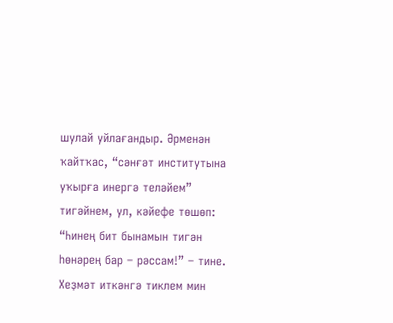шулай уйлағандыр. Әрменән ҡайтҡас, “сәнғәт институтына уҡырға инергә теләйем” тигәйнем, ул, кәйефе төшөп: “Һинең бит бынамын тигән һөнәрең бар – рәссам!” – тине. Хеҙмәт иткәнгә тиклем мин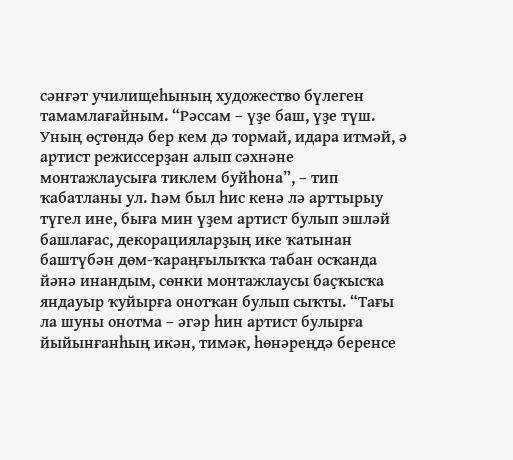сәнғәт училищеһының художество бүлеген тамамлағайным. “Рәссам – үҙе баш, үҙе түш. Уның өҫтөндә бер кем дә тормай, идара итмәй, ә артист режиссерҙан алып сәхнәне монтажлаусыға тиклем буйһона”, – тип ҡабатланы ул. Һәм был һис кенә лә арттырыу түгел ине, быға мин үҙем артист булып эшләй башлағас, декорацияларҙың ике ҡатынан баштүбән дөм-ҡараңғылыҡҡа табан осҡанда йәнә инандым, сөнки монтажлаусы баҫҡысҡа яндауыр ҡуйырға онотҡан булып сыҡты. “Тағы ла шуны онотма – әгәр һин артист булырға йыйынғанһың икән, тимәк, һөнәреңдә беренсе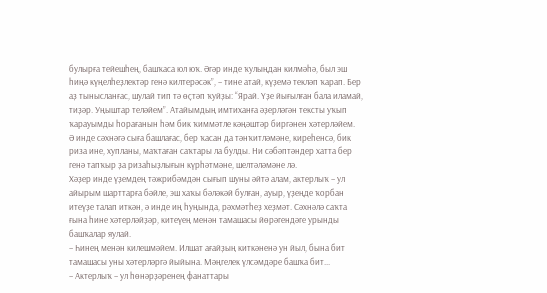булырға тейешһең, башҡаса юл юҡ. Әгәр инде ҡулыңдан килмәһә, был эш һиңә күңелһеҙлектәр генә килтерәсәк”, – тине атай, күҙемә текләп ҡарап. Бер аҙ тынысланғас, шулай тип тә өҫтәп ҡуйҙы: “Ярай. Үҙе йығылған бала иламай, тиҙәр. Уңыштар теләйем”. Атайымдың имтиханға әҙерләгән тексты уҡып ҡарауымды һорағанын һәм бик ҡиммәтле кәңәштәр биргәнен хәтерләйем.
Ә инде сәхнәгә сыға башлағас, бер ҡасан да тәнҡитләмәне, киреһенсә, бик риза ине, хупланы, маҡтаған саҡтары ла булды. Ни сәбәптәндер хатта бер генә тапҡыр ҙа ризаһыҙлығын күрһәтмәне, шелтәләмәне лә.
Хәҙер инде үҙемдең тәжрибәмдән сығып шуны әйтә алам, актерлыҡ – ул айырым шарттарға бәйле, эш хаҡы бәләкәй булған, ауыр, үҙеңде ҡорбан итеүҙе талап иткән, ә инде иң һуңында, рәхмәтһеҙ хеҙмәт. Сәхнәлә саҡта ғына һине хәтерләйҙәр, китеүең менән тамашасы йөрәгендәге урынды башҡалар яулай.
– Һинең менән килешмәйем. Илшат ағайҙың киткәненә ун йыл, бына бит тамашасы уны хәтерләргә йыйына. Мәңгелек үлсәмдәре башҡа бит...
– Актерлыҡ – ул һөнәрҙәренең фанаттары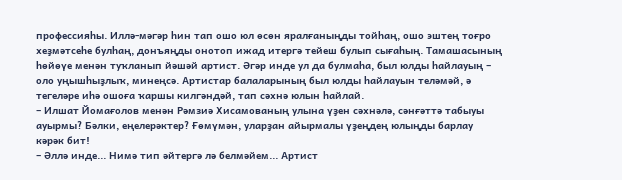профессияһы. Иллә-мәгәр һин тап ошо юл өсөн яралғаныңды тойһаң, ошо эштең тоғро хеҙмәтсеһе булһаң, донъяңды онотоп ижад итергә тейеш булып сығаһың. Тамашасының һөйөүе менән туҡланып йәшәй артист. Әгәр инде ул да булмаһа, был юлды һайлауың – оло уңышһыҙлыҡ, минеңсә. Артистар балаларының был юлды һайлауын теләмәй, ә тегеләре иһә ошоға ҡаршы килгәндәй, тап сәхнә юлын һайлай.
– Илшат Йомағолов менән Рәмзиә Хисамованың улына үҙен сәхнәлә, сәнғәттә табыуы ауырмы? Бәлки, еңелерәктер? Ғөмүмән, уларҙан айырмалы үҙеңдең юлыңды барлау кәрәк бит!
– Әллә инде... Нимә тип әйтергә лә белмәйем... Артист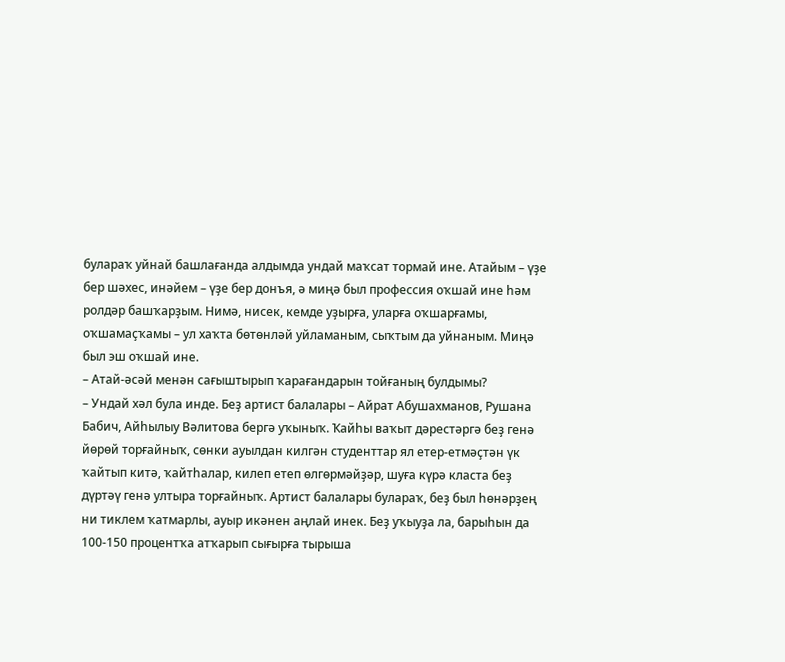булараҡ уйнай башлағанда алдымда ундай маҡсат тормай ине. Атайым – үҙе бер шәхес, инәйем – үҙе бер донъя, ә миңә был профессия оҡшай ине һәм ролдәр башҡарҙым. Нимә, нисек, кемде уҙырға, уларға оҡшарғамы, оҡшамаҫҡамы – ул хаҡта бөтөнләй уйламаным, сыҡтым да уйнаным. Миңә был эш оҡшай ине.
– Атай-әсәй менән сағыштырып ҡарағандарын тойғаның булдымы?
– Ундай хәл була инде. Беҙ артист балалары – Айрат Абушахманов, Рушана Бабич, Айһылыу Вәлитова бергә уҡыныҡ. Ҡайһы ваҡыт дәрестәргә беҙ генә йөрөй торғайныҡ, сөнки ауылдан килгән студенттар ял етер-етмәҫтән үк ҡайтып китә, ҡайтһалар, килеп етеп өлгөрмәйҙәр, шуға күрә класта беҙ дүртәү генә ултыра торғайныҡ. Артист балалары булараҡ, беҙ был һөнәрҙең ни тиклем ҡатмарлы, ауыр икәнен аңлай инек. Беҙ уҡыуҙа ла, барыһын да 100-150 процентҡа атҡарып сығырға тырыша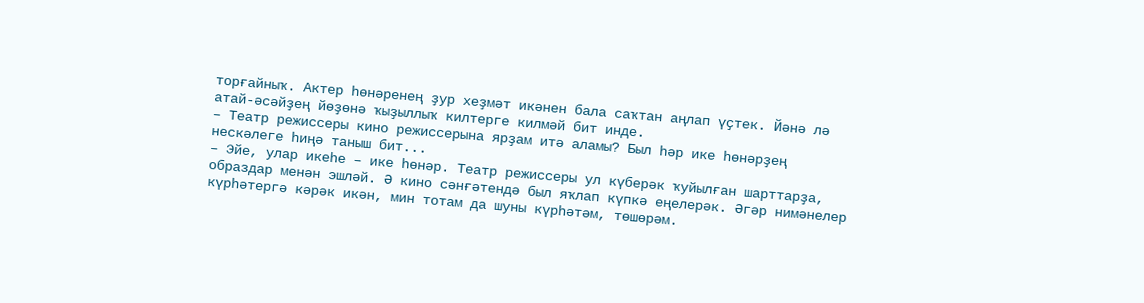торғайныҡ. Актер һөнәренең ҙур хеҙмәт икәнен бала саҡтан аңлап үҫтек. Йәнә лә атай-әсәйҙең йөҙөнә ҡыҙыллыҡ килтерге килмәй бит инде.
– Театр режиссеры кино режиссерына ярҙам итә аламы? Был һәр ике һөнәрҙең нескәлеге һиңә таныш бит...
– Эйе, улар икеһе – ике һөнәр. Театр режиссеры ул күберәк ҡуйылған шарттарҙа, образдар менән эшләй. Ә кино сәнғәтендә был яҡлап күпкә еңелерәк. Әгәр нимәнелер күрһәтергә кәрәк икән, мин тотам да шуны күрһәтәм, төшөрәм.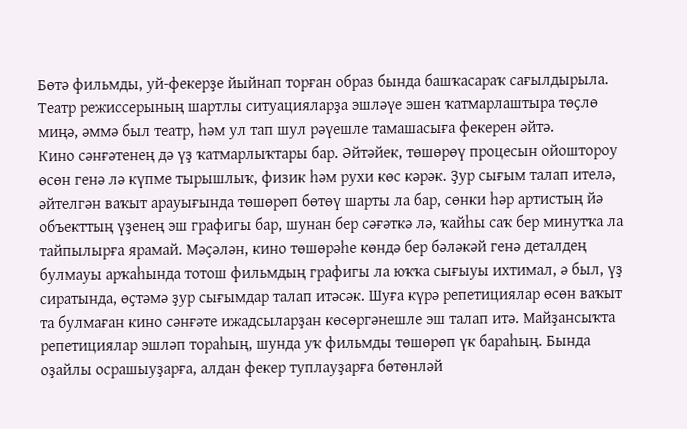Бөтә фильмды, уй-фекерҙе йыйнап торған образ бында башҡасараҡ сағылдырыла. Театр режиссерының шартлы ситуацияларҙа эшләүе эшен ҡатмарлаштыра төҫлө миңә, әммә был театр, һәм ул тап шул рәүешле тамашасыға фекерен әйтә.
Кино сәнғәтенең дә үҙ ҡатмарлыҡтары бар. Әйтәйек, төшөрөү процесын ойоштороу өсөн генә лә күпме тырышлыҡ, физик һәм рухи көс кәрәк. Ҙур сығым талап ителә, әйтелгән ваҡыт арауығында төшөрөп бөтөү шарты ла бар, сөнки һәр артистың йә объекттың үҙенең эш графигы бар, шунан бер сәғәткә лә, ҡайһы саҡ бер минутҡа ла тайпылырға ярамай. Мәҫәлән, кино төшөрәһе көндә бер бәләкәй генә деталдең булмауы арҡаһында тотош фильмдың графигы ла юҡҡа сығыуы ихтимал, ә был, үҙ сиратында, өҫтәмә ҙур сығымдар талап итәсәк. Шуға күрә репетициялар өсөн ваҡыт та булмаған кино сәнғәте ижадсыларҙан көсөргәнешле эш талап итә. Майҙансыҡта репетициялар эшләп тораһың, шунда уҡ фильмды төшөрөп үк бараһың. Бында оҙайлы осрашыуҙарға, алдан фекер туплауҙарға бөтөнләй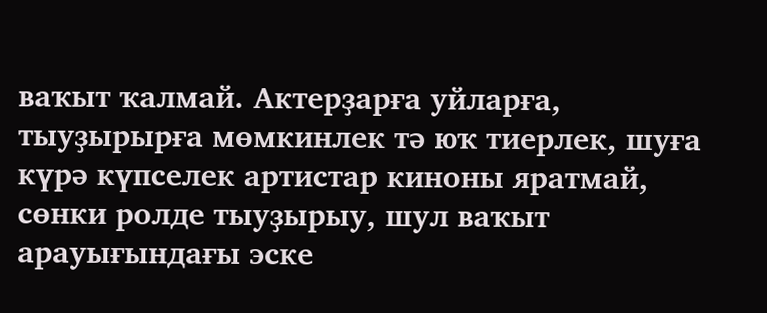ваҡыт ҡалмай. Актерҙарға уйларға, тыуҙырырға мөмкинлек тә юҡ тиерлек, шуға күрә күпселек артистар киноны яратмай, сөнки ролде тыуҙырыу, шул ваҡыт арауығындағы эске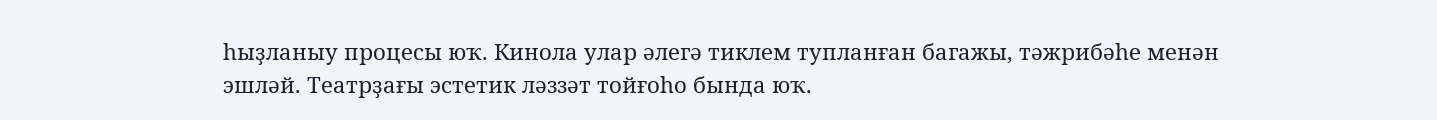һыҙланыу процесы юҡ. Кинола улар әлегә тиклем тупланған багажы, тәжрибәһе менән эшләй. Театрҙағы эстетик ләззәт тойғоһо бында юҡ.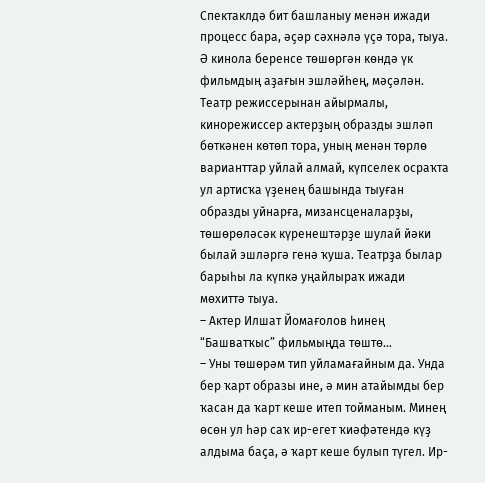Спектаклдә бит башланыу менән ижади процесс бара, әҫәр сәхнәлә үҫә тора, тыуа. Ә кинола беренсе төшөргән көндә үк фильмдың аҙағын эшләйһең, мәҫәлән.
Театр режиссерынан айырмалы, кинорежиссер актерҙың образды эшләп бөткәнен көтөп тора, уның менән төрлө варианттар уйлай алмай, күпселек осраҡта ул артисҡа үҙенең башында тыуған образды уйнарға, мизансценаларҙы, төшөрөләсәк күренештәрҙе шулай йәки былай эшләргә генә ҡуша. Театрҙа былар барыһы ла күпкә уңайлыраҡ ижади мөхиттә тыуа.
– Актер Илшат Йомағолов һинең “Башватҡыс” фильмыңда төштө...
– Уны төшөрәм тип уйламағайным да. Унда бер ҡарт образы ине, ә мин атайымды бер ҡасан да ҡарт кеше итеп тойманым. Минең өсөн ул һәр саҡ ир-егет ҡиәфәтендә күҙ алдыма баҫа, ә ҡарт кеше булып түгел. Ир-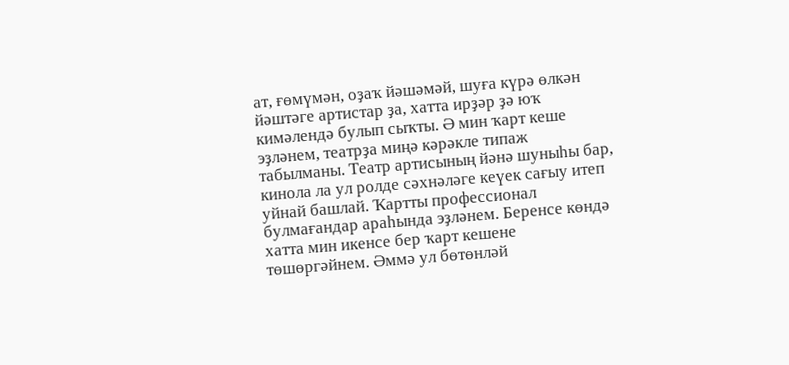ат, ғөмүмән, оҙаҡ йәшәмәй, шуға күрә өлкән йәштәге артистар ҙа, хатта ирҙәр ҙә юҡ кимәлендә булып сыҡты. Ә мин ҡарт кеше эҙләнем, театрҙа миңә кәрәкле типаж табылманы. Театр артисының йәнә шуныһы бар, кинола ла ул ролде сәхнәләге кеүек сағыу итеп уйнай башлай. Ҡартты профессионал булмағандар араһында эҙләнем. Беренсе көндә хатта мин икенсе бер ҡарт кешене төшөргәйнем. Әммә ул бөтөнләй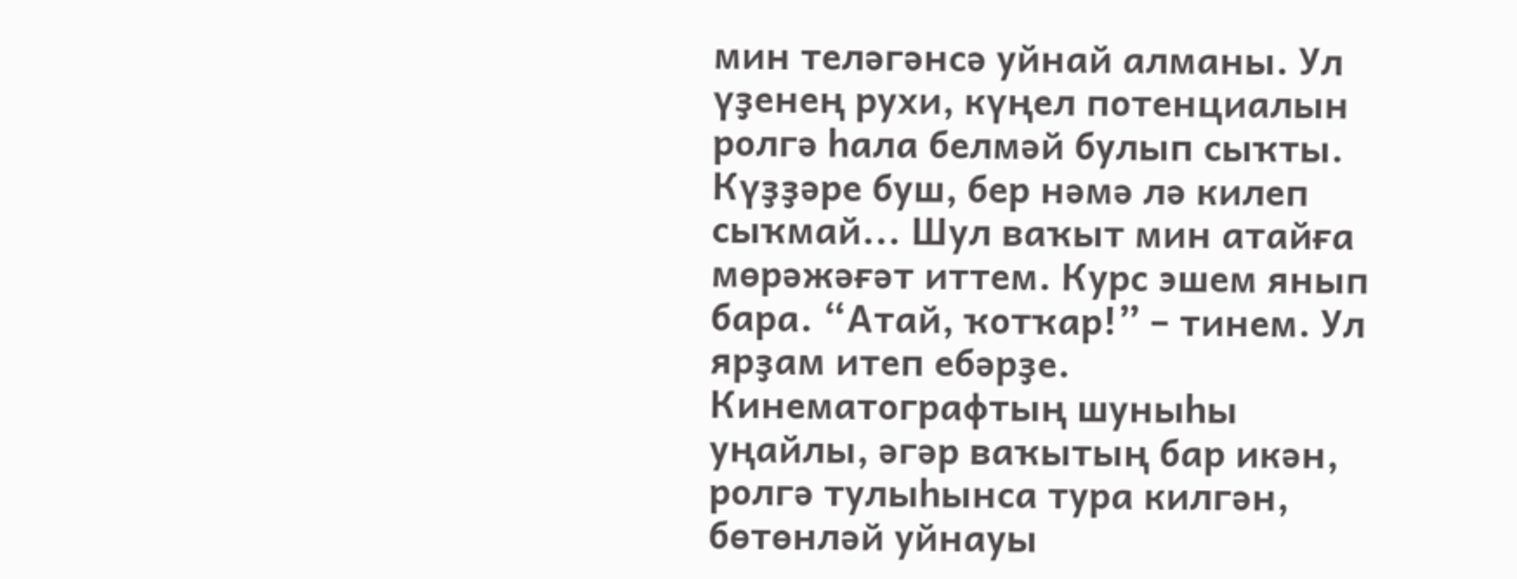мин теләгәнсә уйнай алманы. Ул үҙенең рухи, күңел потенциалын ролгә һала белмәй булып сыҡты. Күҙҙәре буш, бер нәмә лә килеп сыҡмай... Шул ваҡыт мин атайға мөрәжәғәт иттем. Курс эшем янып бара. “Атай, ҡотҡар!” – тинем. Ул ярҙам итеп ебәрҙе.
Кинематографтың шуныһы уңайлы, әгәр ваҡытың бар икән, ролгә тулыһынса тура килгән, бөтөнләй уйнауы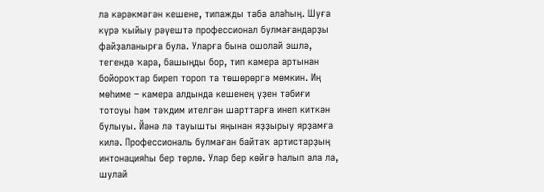ла кәрәкмәгән кешене, типажды таба алаһың. Шуға күрә ҡыйыу рәүештә профессионал булмағандарҙы файҙаланырға була. Уларға бына ошолай эшлә, тегендә ҡара, башыңды бор, тип камера артынан бойороҡтар биреп тороп та төшөрөргә мөмкин. Иң мөһиме – камера алдында кешенең үҙен тәбиғи тотоуы һәм тәҡдим ителгән шарттарға инеп киткән булыуы. Йәнә лә тауышты яңынан яҙҙырыу ярҙамға килә. Профессиональ булмаған байтаҡ артистарҙың интонацияһы бер төрлө. Улар бер көйгә һалып ала ла, шулай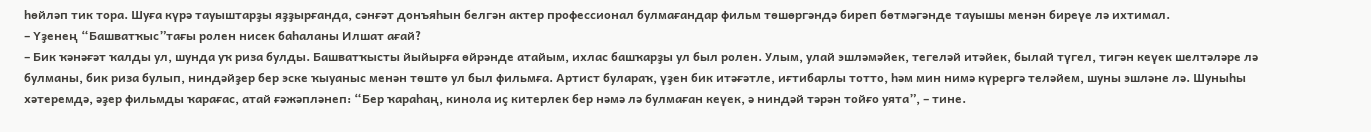һөйләп тик тора. Шуға күрә тауыштарҙы яҙҙырғанда, сәнғәт донъяһын белгән актер профессионал булмағандар фильм төшөргәндә биреп бөтмәгәнде тауышы менән биреүе лә ихтимал.
– Үҙенең “Башватҡыс”тағы ролен нисек баһаланы Илшат ағай?
– Бик ҡәнәғәт ҡалды ул, шунда уҡ риза булды. Башватҡысты йыйырға өйрәнде атайым, ихлас башҡарҙы ул был ролен. Улым, улай эшләмәйек, тегеләй итәйек, былай түгел, тигән кеүек шелтәләре лә булманы, бик риза булып, ниндәйҙер бер эске ҡыуаныс менән төштө ул был фильмға. Артист булараҡ, үҙен бик итәғәтле, иғтибарлы тотто, һәм мин нимә күрергә теләйем, шуны эшләне лә. Шуныһы хәтеремдә, әҙер фильмды ҡарағас, атай ғәжәпләнеп: “Бер ҡараһаң, кинола иҫ китерлек бер нәмә лә булмаған кеүек, ә ниндәй тәрән тойғо уята”, – тине.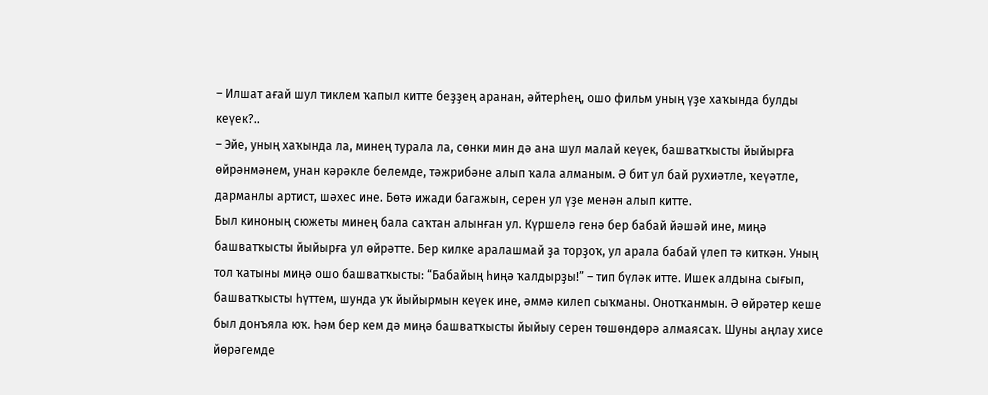– Илшат ағай шул тиклем ҡапыл китте беҙҙең аранан, әйтерһең, ошо фильм уның үҙе хаҡында булды кеүек?..
– Эйе, уның хаҡында ла, минең турала ла, сөнки мин дә ана шул малай кеүек, башватҡысты йыйырға өйрәнмәнем, унан кәрәкле белемде, тәжрибәне алып ҡала алманым. Ә бит ул бай рухиәтле, ҡеүәтле, дарманлы артист, шәхес ине. Бөтә ижади багажын, серен ул үҙе менән алып китте.
Был киноның сюжеты минең бала саҡтан алынған ул. Күршелә генә бер бабай йәшәй ине, миңә башватҡысты йыйырға ул өйрәтте. Бер килке аралашмай ҙа торҙоҡ, ул арала бабай үлеп тә киткән. Уның тол ҡатыны миңә ошо башватҡысты: “Бабайың һиңә ҡалдырҙы!” – тип бүләк итте. Ишек алдына сығып, башватҡысты һүттем, шунда уҡ йыйырмын кеүек ине, әммә килеп сыҡманы. Онотҡанмын. Ә өйрәтер кеше был донъяла юҡ. Һәм бер кем дә миңә башватҡысты йыйыу серен төшөндөрә алмаясаҡ. Шуны аңлау хисе йөрәгемде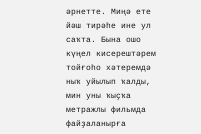әрнетте. Миңә ете йәш тирәһе ине ул саҡта. Бына ошо күңел кисерештәрем тойғоһо хәтеремдә ныҡ уйылып ҡалды, мин уны ҡыҫҡа метражлы фильмда файҙаланырға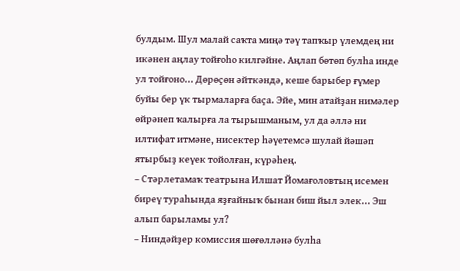булдым. Шул малай саҡта миңә тәү тапҡыр үлемдең ни икәнен аңлау тойғоһо килгәйне. Аңлап бөтөп булһа инде ул тойғоно... Дөрөҫөн әйткәндә, кеше барыбер ғүмер буйы бер үк тырмаларға баҫа. Эйе, мин атайҙан нимәлер өйрәнеп ҡалырға ла тырышманым, ул да әллә ни илтифат итмәне, нисектер һәүетемсә шулай йәшәп ятырбыҙ кеүек тойолған, күрәһең.
– Стәрлетамаҡ театрына Илшат Йомағоловтың исемен биреү тураһында яҙғайныҡ бынан биш йыл элек... Эш алып барыламы ул?
– Ниндәйҙер комиссия шөғөлләнә булһа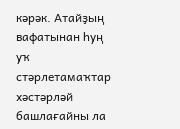кәрәк. Атайҙың вафатынан һуң уҡ стәрлетамаҡтар хәстәрләй башлағайны ла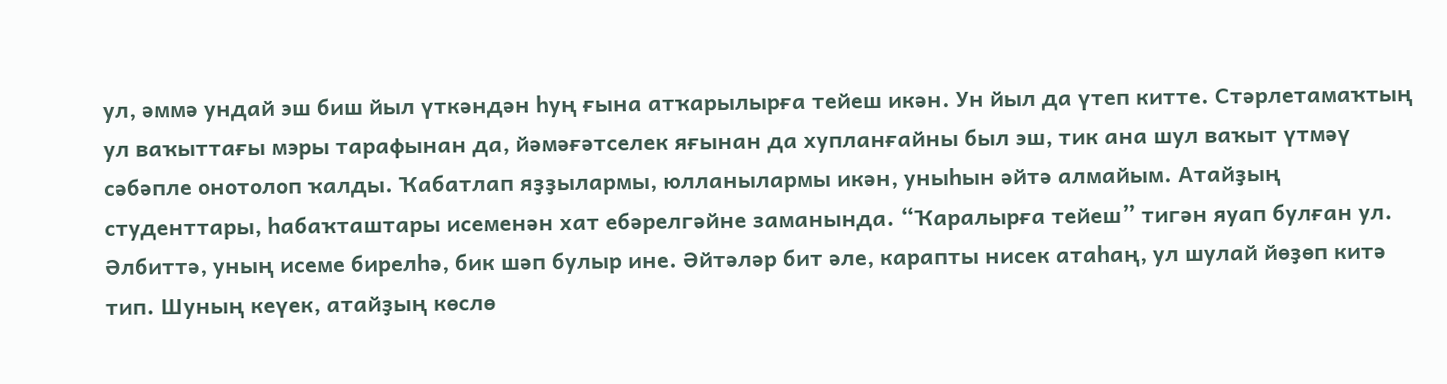ул, әммә ундай эш биш йыл үткәндән һуң ғына атҡарылырға тейеш икән. Ун йыл да үтеп китте. Стәрлетамаҡтың ул ваҡыттағы мэры тарафынан да, йәмәғәтселек яғынан да хупланғайны был эш, тик ана шул ваҡыт үтмәү сәбәпле онотолоп ҡалды. Ҡабатлап яҙҙылармы, юлланылармы икән, уныһын әйтә алмайым. Атайҙың студенттары, һабаҡташтары исеменән хат ебәрелгәйне заманында. “Ҡаралырға тейеш” тигән яуап булған ул. Әлбиттә, уның исеме бирелһә, бик шәп булыр ине. Әйтәләр бит әле, карапты нисек атаһаң, ул шулай йөҙөп китә тип. Шуның кеүек, атайҙың көслө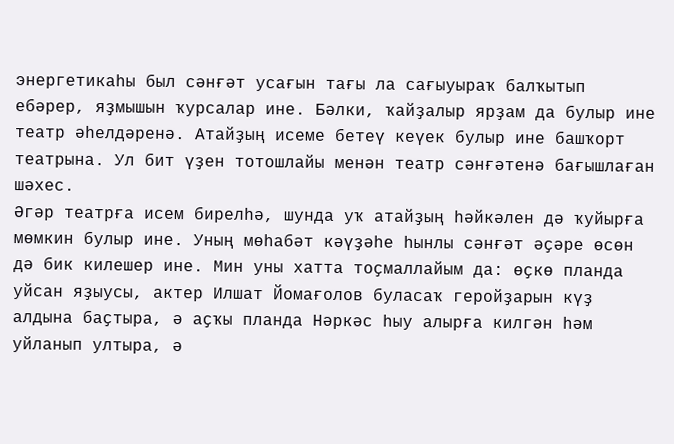энергетикаһы был сәнғәт усағын тағы ла сағыуыраҡ балҡытып ебәрер, яҙмышын ҡурсалар ине. Бәлки, ҡайҙалыр ярҙам да булыр ине театр әһелдәренә. Атайҙың исеме бетеү кеүек булыр ине башҡорт театрына. Ул бит үҙен тотошлайы менән театр сәнғәтенә бағышлаған шәхес.
Әгәр театрға исем бирелһә, шунда уҡ атайҙың һәйкәлен дә ҡуйырға мөмкин булыр ине. Уның мөһабәт кәүҙәһе һынлы сәнғәт әҫәре өсөн дә бик килешер ине. Мин уны хатта тоҫмаллайым да: өҫкө планда уйсан яҙыусы, актер Илшат Йомағолов буласаҡ геройҙарын күҙ алдына баҫтыра, ә аҫҡы планда Нәркәс һыу алырға килгән һәм уйланып ултыра, ә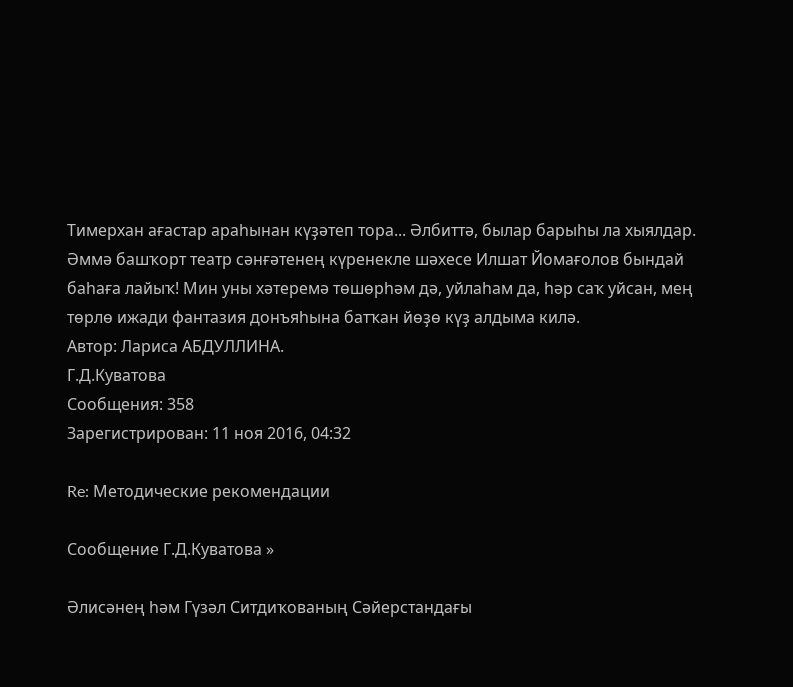Тимерхан ағастар араһынан күҙәтеп тора... Әлбиттә, былар барыһы ла хыялдар. Әммә башҡорт театр сәнғәтенең күренекле шәхесе Илшат Йомағолов бындай баһаға лайыҡ! Мин уны хәтеремә төшөрһәм дә, уйлаһам да, һәр саҡ уйсан, мең төрлө ижади фантазия донъяһына батҡан йөҙө күҙ алдыма килә.
Автор: Лариса АБДУЛЛИНА.
Г.Д.Куватова
Сообщения: 358
Зарегистрирован: 11 ноя 2016, 04:32

Re: Методические рекомендации

Сообщение Г.Д.Куватова »

Әлисәнең һәм Гүзәл Ситдиҡованың Сәйерстандағы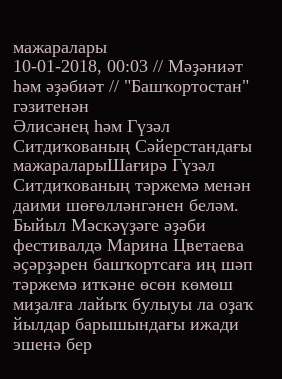мажаралары
10-01-2018, 00:03 // Мәҙәниәт һәм әҙәбиәт // "Башҡортостан" гәзитенән
Әлисәнең һәм Гүзәл Ситдиҡованың Сәйерстандағы мажараларыШағирә Гүзәл Ситдиҡованың тәржемә менән даими шөғөлләнгәнен беләм. Быйыл Мәскәүҙәге әҙәби фестивалдә Марина Цветаева әҫәрҙәрен башҡортсаға иң шәп тәржемә иткәне өсөн көмөш миҙалға лайыҡ булыуы ла оҙаҡ йылдар барышындағы ижади эшенә бер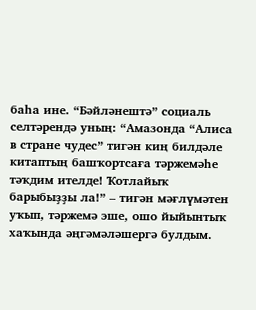баһа ине. “Бәйләнештә” социаль селтәрендә уның: “Амазонда “Алиса в стране чудес” тигән киң билдәле китаптың башҡортсаға тәржемәһе тәҡдим ителде! Ҡотлайыҡ барыбыҙҙы ла!” – тигән мәғлүмәтен уҡып, тәржемә эше, ошо йыйынтыҡ хаҡында әңгәмәләшергә булдым.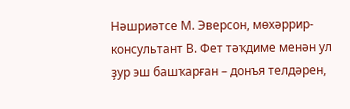Нәшриәтсе М. Эверсон, мөхәррир-консультант В. Фет тәҡдиме менән ул ҙур эш башҡарған – донъя телдәрен,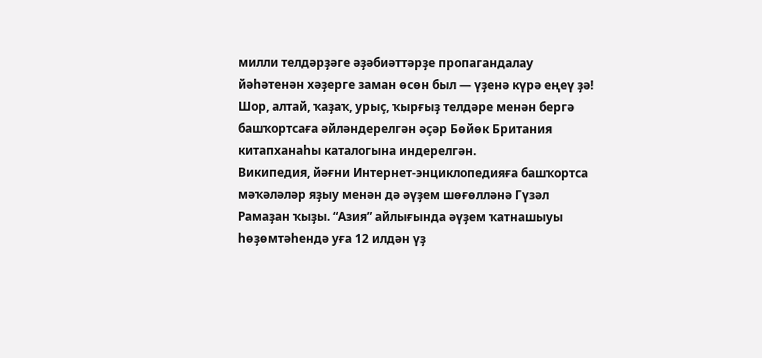милли телдәрҙәге әҙәбиәттәрҙе пропагандалау йәһәтенән хәҙерге заман өсөн был — үҙенә күрә еңеү ҙә! Шор, алтай, ҡаҙаҡ, урыҫ, ҡырғыҙ телдәре менән бергә башҡортсаға әйләндерелгән әҫәр Бөйөк Британия китапханаһы каталогына индерелгән.
Википедия, йәғни Интернет-энциклопедияға башҡортса мәҡәләләр яҙыу менән дә әүҙем шөғөлләнә Гүзәл Рамаҙан ҡыҙы. “Азия” айлығында әүҙем ҡатнашыуы һөҙөмтәһендә уға 12 илдән үҙ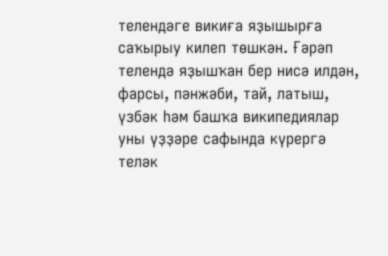телендәге викиға яҙышырға саҡырыу килеп төшкән. Ғәрәп телендә яҙышҡан бер нисә илдән, фарсы, пәнжәби, тай, латыш, үзбәк һәм башҡа википедиялар уны үҙҙәре сафында күрергә теләк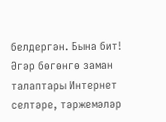белдергән. Бына бит! Әгәр бөгөнгө заман талаптары Интернет селтәре, тәржемәләр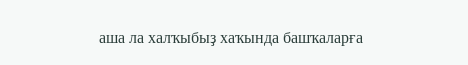аша ла халҡыбыҙ хаҡында башҡаларға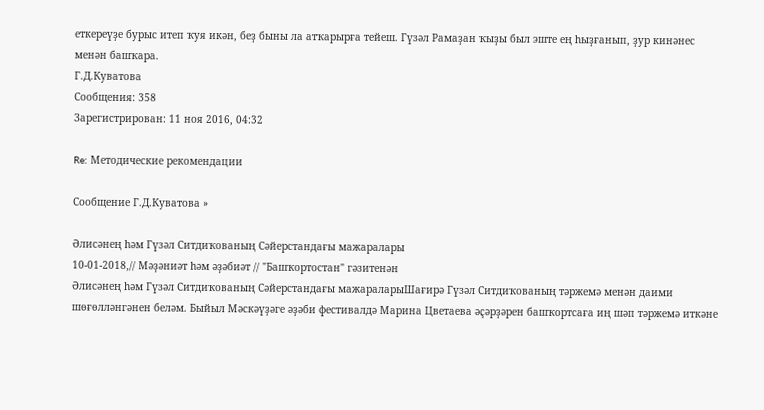еткереүҙе бурыс итеп ҡуя икән, беҙ быны ла атҡарырға тейеш. Гүзәл Рамаҙан ҡыҙы был эште ең һыҙғанып, ҙур кинәнес менән башҡара.
Г.Д.Куватова
Сообщения: 358
Зарегистрирован: 11 ноя 2016, 04:32

Re: Методические рекомендации

Сообщение Г.Д.Куватова »

Әлисәнең һәм Гүзәл Ситдиҡованың Сәйерстандағы мажаралары
10-01-2018,// Мәҙәниәт һәм әҙәбиәт // "Башҡортостан" гәзитенән
Әлисәнең һәм Гүзәл Ситдиҡованың Сәйерстандағы мажараларыШағирә Гүзәл Ситдиҡованың тәржемә менән даими шөғөлләнгәнен беләм. Быйыл Мәскәүҙәге әҙәби фестивалдә Марина Цветаева әҫәрҙәрен башҡортсаға иң шәп тәржемә иткәне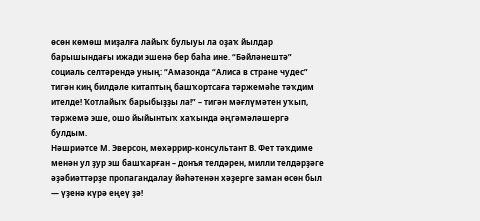өсөн көмөш миҙалға лайыҡ булыуы ла оҙаҡ йылдар барышындағы ижади эшенә бер баһа ине. “Бәйләнештә” социаль селтәрендә уның: “Амазонда “Алиса в стране чудес” тигән киң билдәле китаптың башҡортсаға тәржемәһе тәҡдим ителде! Ҡотлайыҡ барыбыҙҙы ла!” – тигән мәғлүмәтен уҡып, тәржемә эше, ошо йыйынтыҡ хаҡында әңгәмәләшергә булдым.
Нәшриәтсе М. Эверсон, мөхәррир-консультант В. Фет тәҡдиме менән ул ҙур эш башҡарған – донъя телдәрен, милли телдәрҙәге әҙәбиәттәрҙе пропагандалау йәһәтенән хәҙерге заман өсөн был — үҙенә күрә еңеү ҙә!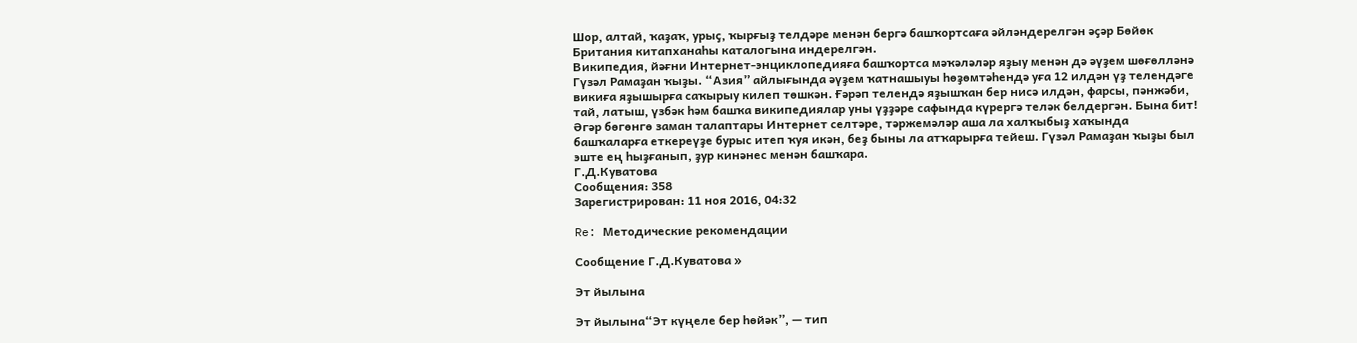Шор, алтай, ҡаҙаҡ, урыҫ, ҡырғыҙ телдәре менән бергә башҡортсаға әйләндерелгән әҫәр Бөйөк Британия китапханаһы каталогына индерелгән.
Википедия, йәғни Интернет-энциклопедияға башҡортса мәҡәләләр яҙыу менән дә әүҙем шөғөлләнә Гүзәл Рамаҙан ҡыҙы. “Азия” айлығында әүҙем ҡатнашыуы һөҙөмтәһендә уға 12 илдән үҙ телендәге викиға яҙышырға саҡырыу килеп төшкән. Ғәрәп телендә яҙышҡан бер нисә илдән, фарсы, пәнжәби, тай, латыш, үзбәк һәм башҡа википедиялар уны үҙҙәре сафында күрергә теләк белдергән. Бына бит! Әгәр бөгөнгө заман талаптары Интернет селтәре, тәржемәләр аша ла халҡыбыҙ хаҡында башҡаларға еткереүҙе бурыс итеп ҡуя икән, беҙ быны ла атҡарырға тейеш. Гүзәл Рамаҙан ҡыҙы был эште ең һыҙғанып, ҙур кинәнес менән башҡара.
Г.Д.Куватова
Сообщения: 358
Зарегистрирован: 11 ноя 2016, 04:32

Re: Методические рекомендации

Сообщение Г.Д.Куватова »

Эт йылына

Эт йылына“Эт күңеле бер һөйәк”, — тип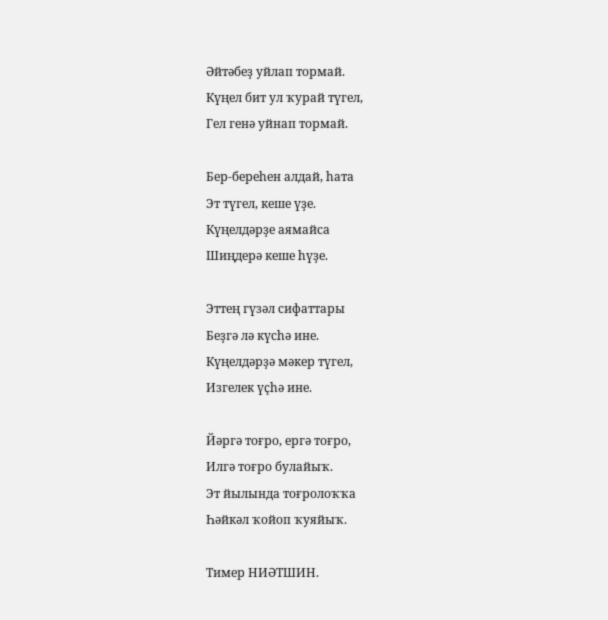Әйтәбеҙ уйлап тормай.
Күңел бит ул ҡурай түгел,
Гел генә уйнап тормай.

Бер-береһен алдай, һата
Эт түгел, кеше үҙе.
Күңелдәрҙе аямайса
Шиңдерә кеше һүҙе.

Эттең гүзәл сифаттары
Беҙгә лә күсһә ине.
Күңелдәрҙә мәкер түгел,
Изгелек үҫһә ине.

Йәргә тоғро, ергә тоғро,
Илгә тоғро булайыҡ.
Эт йылында тоғролоҡҡа
Һәйкәл ҡойоп ҡуяйыҡ.

Тимер НИӘТШИН.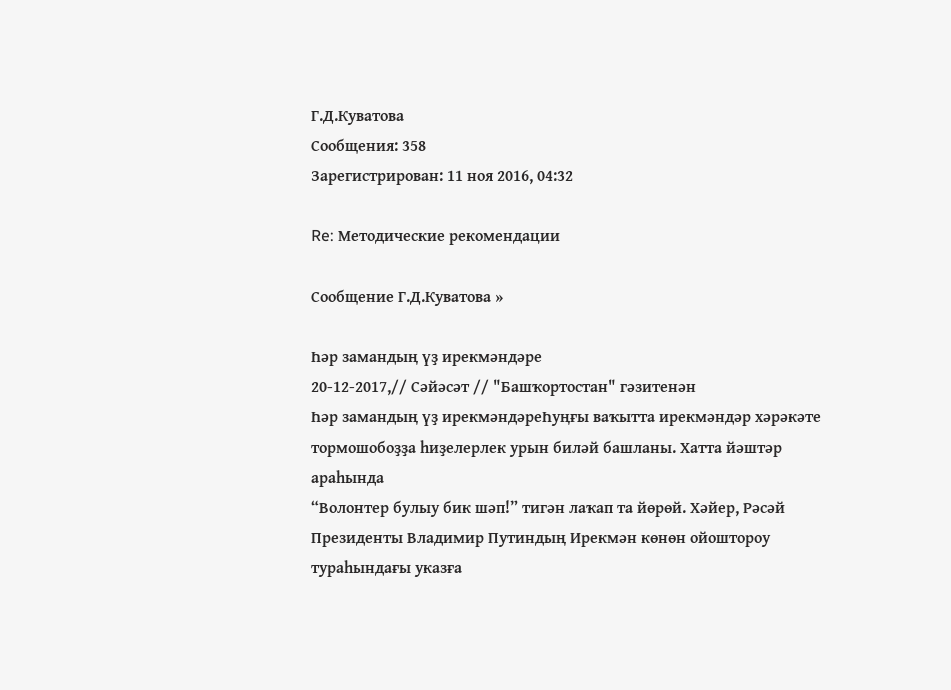Г.Д.Куватова
Сообщения: 358
Зарегистрирован: 11 ноя 2016, 04:32

Re: Методические рекомендации

Сообщение Г.Д.Куватова »

Һәр замандың үҙ ирекмәндәре
20-12-2017,// Сәйәсәт // "Башҡортостан" гәзитенән
Һәр замандың үҙ ирекмәндәреҺуңғы ваҡытта ирекмәндәр хәрәкәте тормошобоҙҙа һиҙелерлек урын биләй башланы. Хатта йәштәр араһында
“Волонтер булыу бик шәп!” тигән лаҡап та йөрөй. Хәйер, Рәсәй Президенты Владимир Путиндың Ирекмән көнөн ойоштороу тураһындағы указға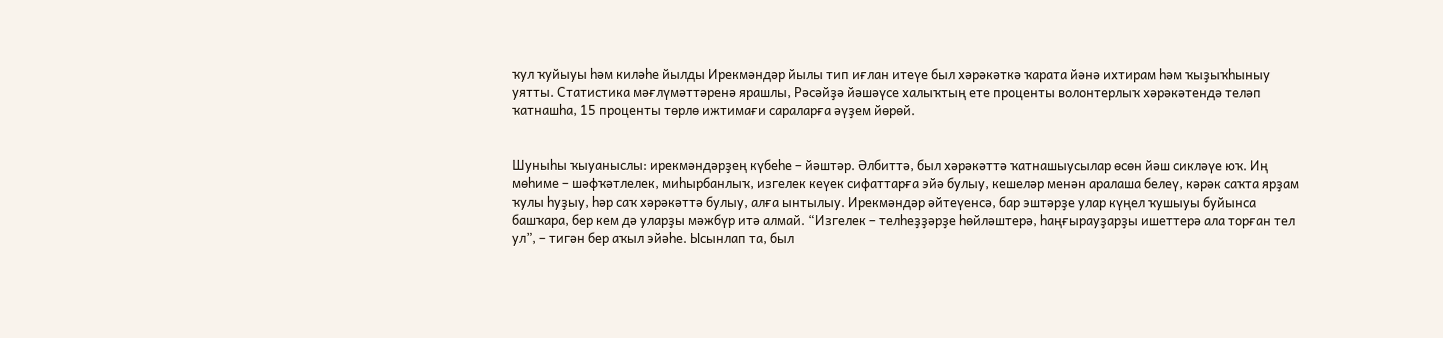ҡул ҡуйыуы һәм киләһе йылды Ирекмәндәр йылы тип иғлан итеүе был хәрәкәткә ҡарата йәнә ихтирам һәм ҡыҙыҡһыныу уятты. Статистика мәғлүмәттәренә ярашлы, Рәсәйҙә йәшәүсе халыҡтың ете проценты волонтерлыҡ хәрәкәтендә теләп ҡатнашһа, 15 проценты төрлө ижтимағи сараларға әүҙем йөрөй.


Шуныһы ҡыуаныслы: ирекмәндәрҙең күбеһе – йәштәр. Әлбиттә, был хәрәкәттә ҡатнашыусылар өсөн йәш сикләүе юҡ. Иң мөһиме – шәфҡәтлелек, миһырбанлыҡ, изгелек кеүек сифаттарға эйә булыу, кешеләр менән аралаша белеү, кәрәк саҡта ярҙам ҡулы һуҙыу, һәр саҡ хәрәкәттә булыу, алға ынтылыу. Ирекмәндәр әйтеүенсә, бар эштәрҙе улар күңел ҡушыуы буйынса башҡара, бер кем дә уларҙы мәжбүр итә алмай. “Изгелек – телһеҙҙәрҙе һөйләштерә, һаңғырауҙарҙы ишеттерә ала торған тел ул”, – тигән бер аҡыл эйәһе. Ысынлап та, был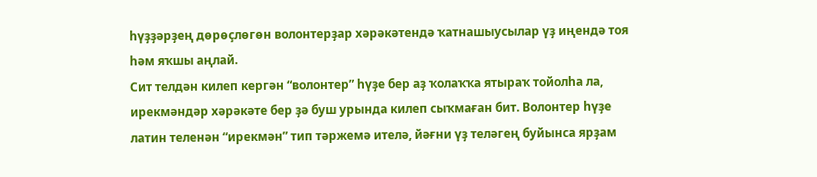һүҙҙәрҙең дөрөҫлөгөн волонтерҙар хәрәкәтендә ҡатнашыусылар үҙ иңендә тоя һәм яҡшы аңлай.
Сит телдән килеп кергән “волонтер” һүҙе бер аҙ ҡолаҡҡа ятыраҡ тойолһа ла, ирекмәндәр хәрәкәте бер ҙә буш урында килеп сыҡмаған бит. Волонтер һүҙе латин теленән “ирекмән” тип тәржемә ителә, йәғни үҙ теләгең буйынса ярҙам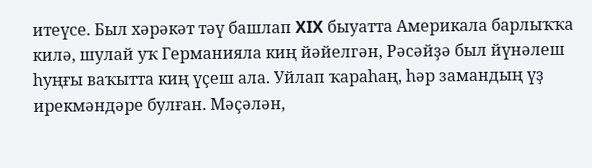итеүсе. Был хәрәкәт тәү башлап XIX быуатта Америкала барлыҡҡа килә, шулай уҡ Германияла киң йәйелгән, Рәсәйҙә был йүнәлеш һуңғы ваҡытта киң үҫеш ала. Уйлап ҡараһаң, һәр замандың үҙ ирекмәндәре булған. Мәҫәлән,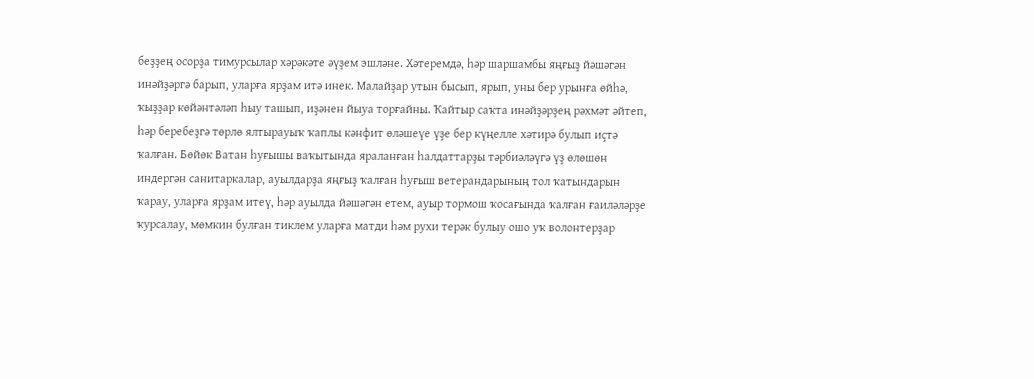беҙҙең осорҙа тимурсылар хәрәкәте әүҙем эшләне. Хәтеремдә, һәр шаршамбы яңғыҙ йәшәгән инәйҙәргә барып, уларға ярҙам итә инек. Малайҙар утын бысып, ярып, уны бер урынға өйһә, ҡыҙҙар көйәнтәләп һыу ташып, иҙәнен йыуа торғайны. Ҡайтыр саҡта инәйҙәрҙең рәхмәт әйтеп, һәр беребеҙгә төрлө ялтырауыҡ ҡаплы кәнфит өләшеүе үҙе бер күңелле хәтирә булып иҫтә ҡалған. Бөйөк Ватан һуғышы ваҡытында яраланған һалдаттарҙы тәрбиәләүгә үҙ өлөшөн индергән санитаркалар, ауылдарҙа яңғыҙ ҡалған һуғыш ветерандарының тол ҡатындарын ҡарау, уларға ярҙам итеү, һәр ауылда йәшәгән етем, ауыр тормош ҡосағында ҡалған ғаиләләрҙе ҡурсалау, мөмкин булған тиклем уларға матди һәм рухи терәк булыу ошо уҡ волонтерҙар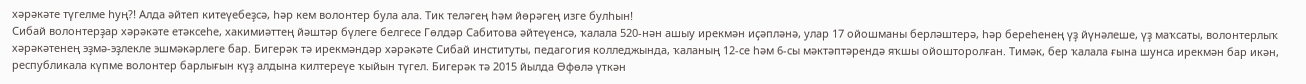хәрәкәте түгелме һуң?! Алда әйтеп китеүебеҙсә, һәр кем волонтер була ала. Тик теләгең һәм йөрәгең изге булһын!
Сибай волонтерҙар хәрәкәте етәксеһе, хакимиәттең йәштәр бүлеге белгесе Гөлдәр Сабитова әйтеүенсә, ҡалала 520-нән ашыу ирекмән иҫәпләнә, улар 17 ойошманы берләштерә, һәр береһенең үҙ йүнәлеше, үҙ маҡсаты, волонтерлыҡ хәрәкәтенең эҙмә-эҙлекле эшмәкәрлеге бар. Бигерәк тә ирекмәндәр хәрәкәте Сибай институты, педагогия колледжында, ҡаланың 12-се һәм 6-сы мәктәптәрендә яҡшы ойошторолған. Тимәк, бер ҡалала ғына шунса ирекмән бар икән, республикала күпме волонтер барлығын күҙ алдына килтереүе ҡыйын түгел. Бигерәк тә 2015 йылда Өфөлә үткән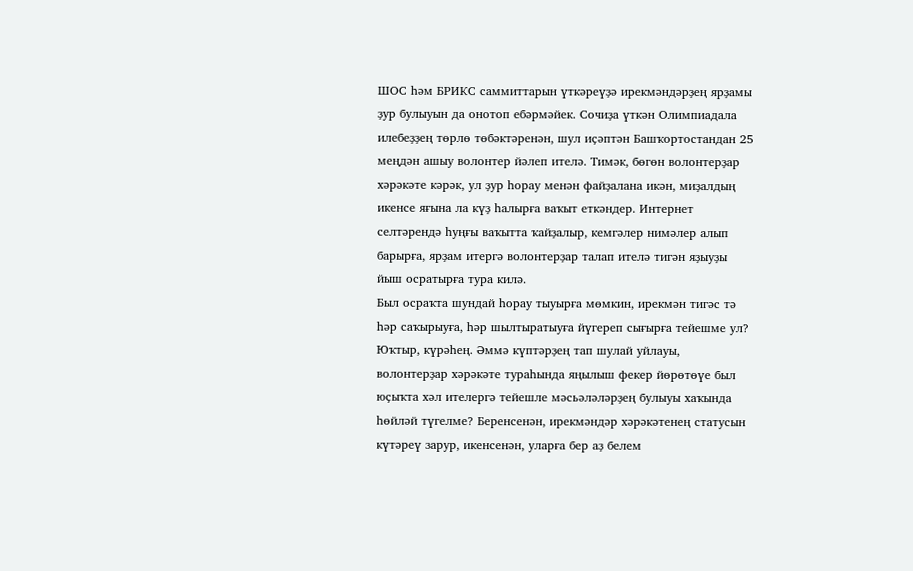ШОС һәм БРИКС саммиттарын үткәреүҙә ирекмәндәрҙең ярҙамы ҙур булыуын да онотоп ебәрмәйек. Сочиҙа үткән Олимпиадала илебеҙҙең төрлө төбәктәренән, шул иҫәптән Башҡортостандан 25 меңдән ашыу волонтер йәлеп ителә. Тимәк, бөгөн волонтерҙар хәрәкәте кәрәк, ул ҙур һорау менән файҙалана икән, миҙалдың икенсе яғына ла күҙ һалырға ваҡыт еткәндер. Интернет селтәрендә һуңғы ваҡытта ҡайҙалыр, кемгәлер нимәлер алып барырға, ярҙам итергә волонтерҙар талап ителә тигән яҙыуҙы йыш осратырға тура килә.
Был осраҡта шундай һорау тыуырға мөмкин, ирекмән тигәс тә һәр саҡырыуға, һәр шылтыратыуға йүгереп сығырға тейешме ул? Юҡтыр, күрәһең. Әммә күптәрҙең тап шулай уйлауы, волонтерҙар хәрәкәте тураһында яңылыш фекер йөрөтөүе был юҫыҡта хәл ителергә тейешле мәсьәләләрҙең булыуы хаҡында һөйләй түгелме? Беренсенән, ирекмәндәр хәрәкәтенең статусын күтәреү зарур, икенсенән, уларға бер аҙ белем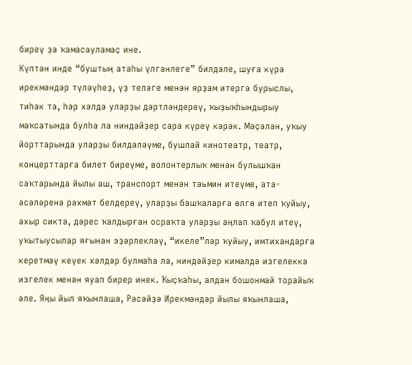биреү ҙә ҡамасауламаҫ ине.
Күптән инде “буштың атаһы үлгәнлеге” билдәле, шуға күрә ирекмәндәр түләүһеҙ, үҙ теләге менән ярҙам итергә бурыслы, тиһәк тә, һәр хәлдә уларҙы дәртләндереү, ҡыҙыҡһындырыу маҡсатында булһа ла ниндәйҙер сара күреү кәрәк. Мәҫәлән, уҡыу йорттарында уларҙы билдәләүме, бушлай кинотеатр, театр, концерттарға билет биреүме, волонтерлыҡ менән булышҡан саҡтарында йылы аш, транспорт менән тәьмин итеүме, ата-әсәләренә рәхмәт белдереү, уларҙы башҡаларға өлгө итеп ҡуйыу, ахыр сиктә, дәрес ҡалдырған осраҡта уларҙы аңлап ҡабул итеү, уҡытыусылар яғынан эҙәрлекләү, “икеле”ләр ҡуйыу, имтихандарға керетмәү кеүек хәлдәр булмаһа ла, ниндәйҙер кимәлдә изгелеккә изгелек менән яуап бирер инек. Ҡыҫҡаһы, алдан бошонмай торайыҡ әле. Яңы йыл яҡынлаша, Рәсәйҙә Ирекмәндәр йылы яҡынлаша,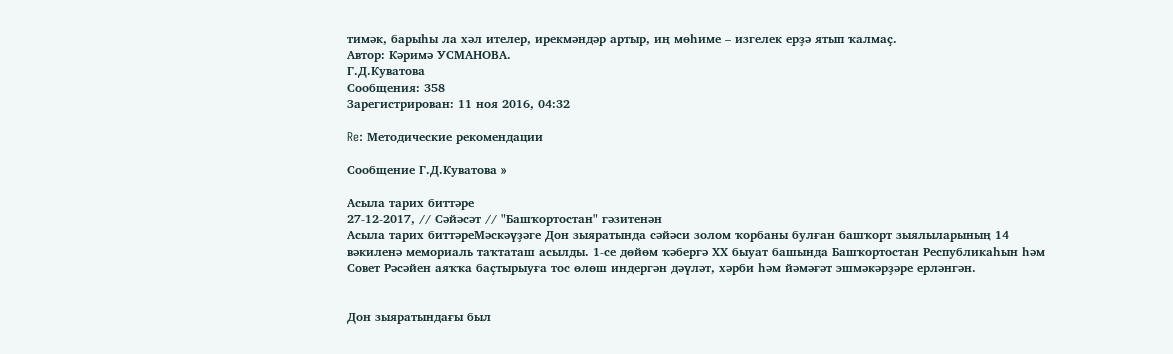тимәк, барыһы ла хәл ителер, ирекмәндәр артыр, иң мөһиме – изгелек ерҙә ятып ҡалмаҫ.
Автор: Кәримә УСМАНОВА.
Г.Д.Куватова
Сообщения: 358
Зарегистрирован: 11 ноя 2016, 04:32

Re: Методические рекомендации

Сообщение Г.Д.Куватова »

Асыла тарих биттәре
27-12-2017, // Сәйәсәт // "Башҡортостан" гәзитенән
Асыла тарих биттәреМәскәүҙәге Дон зыяратында сәйәси золом ҡорбаны булған башҡорт зыялыларының 14 вәкиленә мемориаль таҡтаташ асылды. 1-се дөйөм ҡәбергә ХХ быуат башында Башҡортостан Республикаһын һәм Совет Рәсәйен аяҡҡа баҫтырыуға тос өлөш индергән дәүләт, хәрби һәм йәмәғәт эшмәкәрҙәре ерләнгән.


Дон зыяратындағы был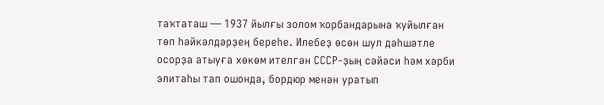таҡтаташ — 1937 йылғы золом ҡорбандарына ҡуйылған төп һәйкәлдәрҙең береһе. Илебеҙ өсөн шул дәһшәтле осорҙа атыуға хөкөм ителгән СССР-ҙың сәйәси һәм хәрби элитаһы тап ошонда, бордюр менән уратып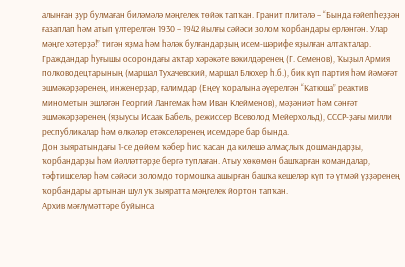алынған ҙур булмаған биләмәлә мәңгелек төйәк тапҡан. Гранит плитәлә – “Бында ғәйепһеҙҙән ғазаплап һәм атып үлтерелгән 1930 – 1942 йылғы сәйәси золом ҡорбандары ерләнгән. Улар мәңге хәтерҙә!” тигән яҙма һәм һәләк булғандарҙың исем-шәрифе яҙылған алтаҡталар. Граждандар һуғышы осорондағы аҡтар хәрәкәте вәкилдәренең (Г. Семенов), Ҡыҙыл Армия полководецтарының (маршал Тухачевский, маршал Блюхер һ.б.), бик күп партия һәм йәмәғәт эшмәкәрҙәренең, инженерҙар, ғалимдар (Еңеү ҡоралына әүерелгән “Катюша” реактив минометын эшләгән Георгий Лангемак һәм Иван Клейменов), мәҙәниәт һәм сәнғәт эшмәкәрҙәренең (яҙыусы Исаак Бабель, режиссер Всеволод Мейерхольд), СССР-ҙағы милли республикалар һәм өлкәләр етәкселәренең исемдәре бар бында.
Дон зыяратындағы 1-се дөйөм ҡәбер һис ҡасан да килешә алмаҫлыҡ дошмандарҙы, ҡорбандарҙы һәм йәлләттәрҙе бергә туплаған. Атыу хөкөмөн башҡарған командалар, тәфтишселәр һәм сәйәси золомдо тормошҡа ашырған башҡа кешеләр күп тә үтмәй үҙҙәренең ҡорбандары артынан шул уҡ зыяратта мәңгелек йортон тапҡан.
Архив мәғлүмәттәре буйынса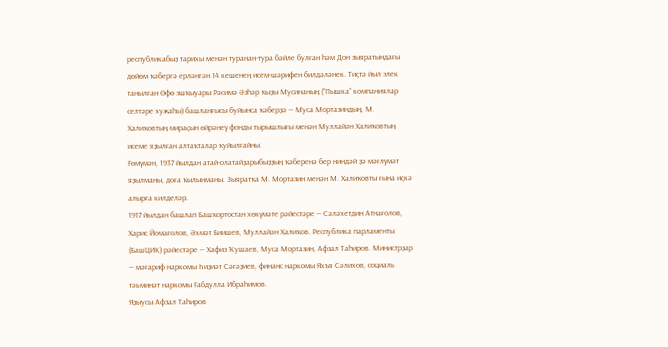республикабыҙ тарихы менән туранан-тура бәйле булған һәм Дон зыяратындағы дөйөм ҡәбергә ерләнгән 14 кешенең исем-шәрифен билдәләнек. Тиҫтә йыл элек танылған Өфө эшҡыуары Рәсимә Әзһәр ҡыҙы Мусинаның (“Пышка” компаниялар селтәре хужаһы) башланғысы буйынса ҡәберҙә — Муса Мортазиндың, М. Халиҡовтың мираҫын өйрәнеү фонды тырышлығы менән Муллайән Халиҡовтың исеме яҙылған алтаҡталар ҡуйылғайны.
Ғөмүмән, 1937 йылдан атай-олатайҙарыбыҙҙың ҡәберенә бер ниндәй ҙә мәғлүмәт яҙылманы, доға ҡылынманы. Зыяратҡа М. Мортазин менән М. Халиҡовты ғына иҫкә алырға килделәр.
1917 йылдан башлап Башҡортостан хөкүмәте рәйестәре — Сәләхетдин Атнағолов, Харис Йомағолов, Әхмәт Биишев, Муллайән Халиҡов. Республика парламенты (БашЦИК) рәйестәре — Хафиз Ҡушаев, Муса Мортазин, Афзал Таһиров. Министрҙар — мәғариф наркомы Һиҙиәт Сәғәҙиев, финанс наркомы Яхъя Сәлихов, социаль тәьминәт наркомы Ғабдулла Ибраһимов.
Яҙыусы Афзал Таһиров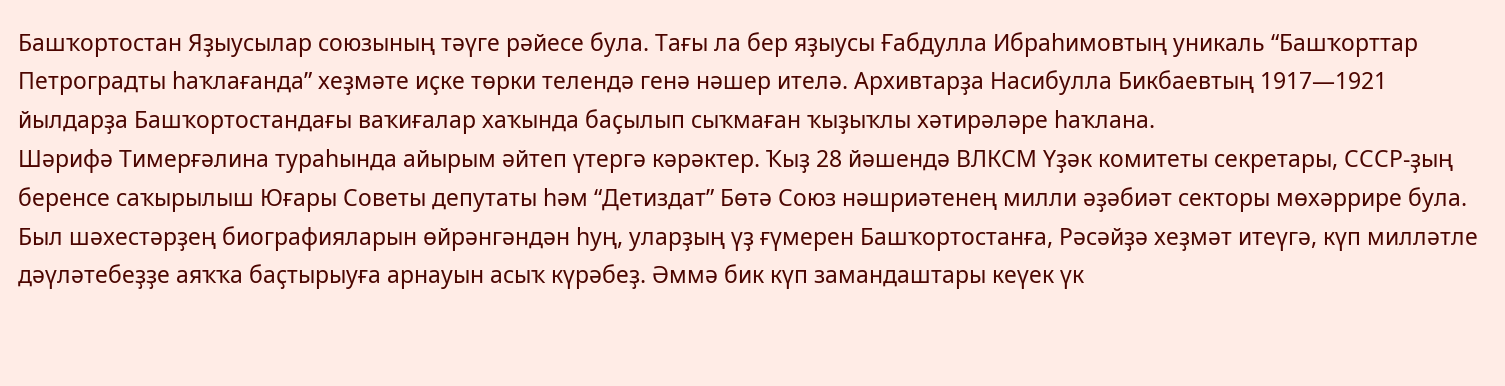Башҡортостан Яҙыусылар союзының тәүге рәйесе була. Тағы ла бер яҙыусы Ғабдулла Ибраһимовтың уникаль “Башҡорттар Петроградты һаҡлағанда” хеҙмәте иҫке төрки телендә генә нәшер ителә. Архивтарҙа Насибулла Бикбаевтың 1917—1921 йылдарҙа Башҡортостандағы ваҡиғалар хаҡында баҫылып сыҡмаған ҡыҙыҡлы хәтирәләре һаҡлана.
Шәрифә Тимерғәлина тураһында айырым әйтеп үтергә кәрәктер. Ҡыҙ 28 йәшендә ВЛКСМ Үҙәк комитеты секретары, СССР-ҙың беренсе саҡырылыш Юғары Советы депутаты һәм “Детиздат” Бөтә Союз нәшриәтенең милли әҙәбиәт секторы мөхәррире була.
Был шәхестәрҙең биографияларын өйрәнгәндән һуң, уларҙың үҙ ғүмерен Башҡортостанға, Рәсәйҙә хеҙмәт итеүгә, күп милләтле дәүләтебеҙҙе аяҡҡа баҫтырыуға арнауын асыҡ күрәбеҙ. Әммә бик күп замандаштары кеүек үк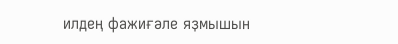илдең фажиғәле яҙмышын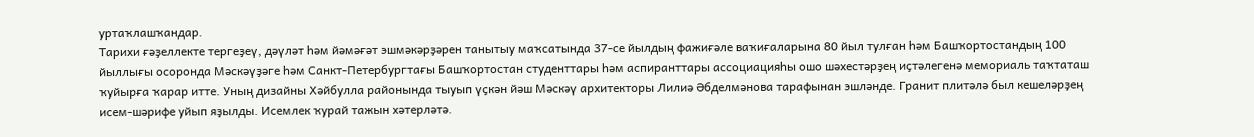уртаҡлашҡандар.
Тарихи ғәҙеллекте тергеҙеү, дәүләт һәм йәмәғәт эшмәкәрҙәрен танытыу маҡсатында 37-се йылдың фажиғәле ваҡиғаларына 80 йыл тулған һәм Башҡортостандың 100 йыллығы осоронда Мәскәүҙәге һәм Санкт-Петербургтағы Башҡортостан студенттары һәм аспиранттары ассоциацияһы ошо шәхестәрҙең иҫтәлегенә мемориаль таҡтаташ ҡуйырға ҡарар итте. Уның дизайны Хәйбулла районында тыуып үҫкән йәш Мәскәү архитекторы Лилиә Әбделмәнова тарафынан эшләнде. Гранит плитәлә был кешеләрҙең исем-шәрифе уйып яҙылды. Исемлек ҡурай тажын хәтерләтә.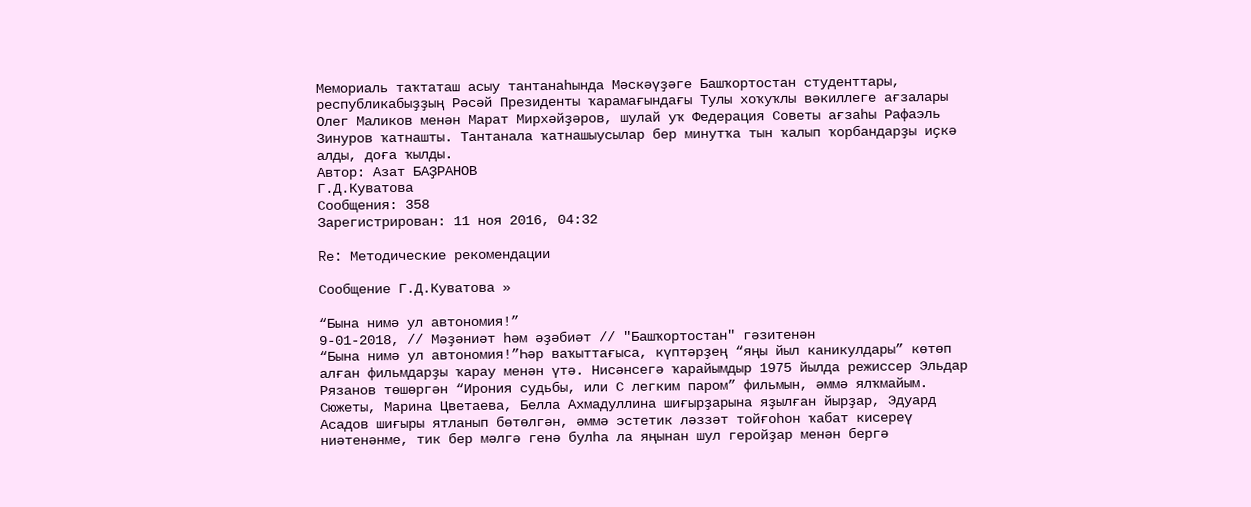Мемориаль таҡтаташ асыу тантанаһында Мәскәүҙәге Башҡортостан студенттары, республикабыҙҙың Рәсәй Президенты ҡарамағындағы Тулы хоҡуҡлы вәкиллеге ағзалары Олег Маликов менән Марат Мирхәйҙәров, шулай уҡ Федерация Советы ағзаһы Рафаэль Зинуров ҡатнашты. Тантанала ҡатнашыусылар бер минутҡа тын ҡалып ҡорбандарҙы иҫкә алды, доға ҡылды.
Автор: Азат БАҘРАНОВ
Г.Д.Куватова
Сообщения: 358
Зарегистрирован: 11 ноя 2016, 04:32

Re: Методические рекомендации

Сообщение Г.Д.Куватова »

“Бына нимә ул автономия!”
9-01-2018, // Мәҙәниәт һәм әҙәбиәт // "Башҡортостан" гәзитенән
“Бына нимә ул автономия!”Һәр ваҡыттағыса, күптәрҙең “яңы йыл каникулдары” көтөп алған фильмдарҙы ҡарау менән үтә. Нисәнсегә ҡарайымдыр 1975 йылда режиссер Эльдар Рязанов төшөргән “Ирония судьбы, или С легким паром” фильмын, әммә ялҡмайым. Сюжеты, Марина Цветаева, Белла Ахмадуллина шиғырҙарына яҙылған йырҙар, Эдуард Асадов шиғыры ятланып бөтөлгән, әммә эстетик ләззәт тойғоһон ҡабат кисереү ниәтенәнме, тик бер мәлгә генә булһа ла яңынан шул геройҙар менән бергә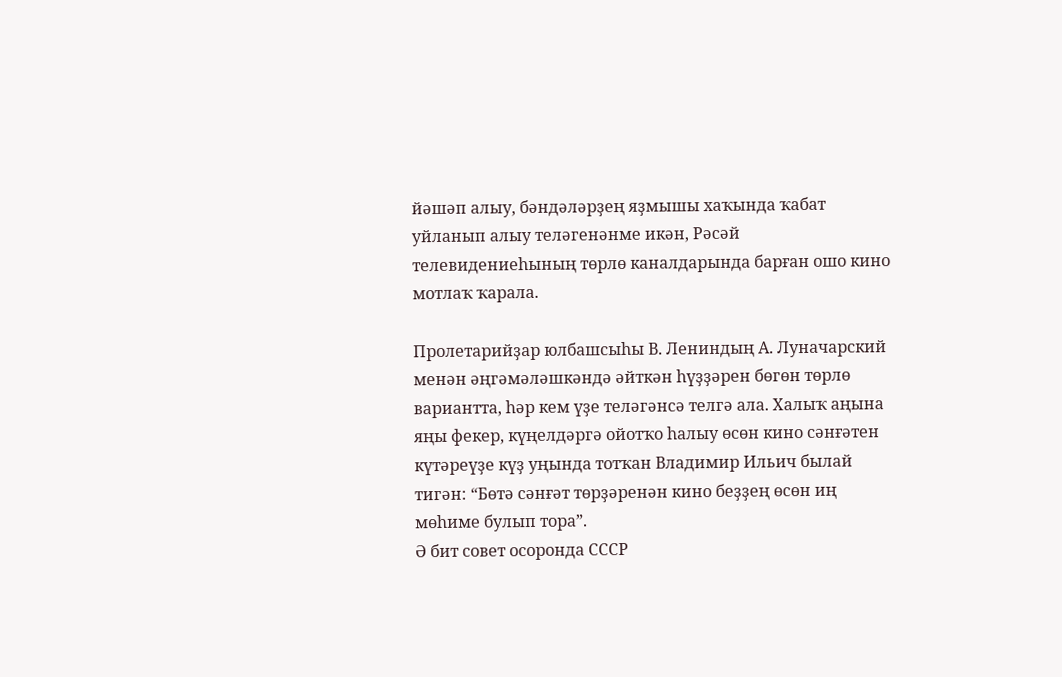йәшәп алыу, бәндәләрҙең яҙмышы хаҡында ҡабат уйланып алыу теләгенәнме икән, Рәсәй телевидениеһының төрлө каналдарында барған ошо кино мотлаҡ ҡарала.

Пролетарийҙар юлбашсыһы В. Лениндың А. Луначарский менән әңгәмәләшкәндә әйткән һүҙҙәрен бөгөн төрлө вариантта, һәр кем үҙе теләгәнсә телгә ала. Халыҡ аңына яңы фекер, күңелдәргә ойотҡо һалыу өсөн кино сәнғәтен күтәреүҙе күҙ уңында тотҡан Владимир Ильич былай тигән: “Бөтә сәнғәт төрҙәренән кино беҙҙең өсөн иң мөһиме булып тора”.
Ә бит совет осоронда СССР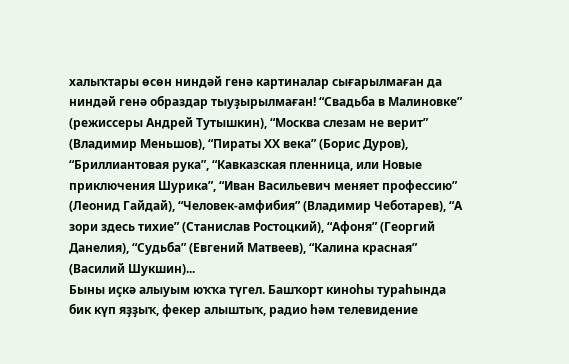халыҡтары өсөн ниндәй генә картиналар сығарылмаған да ниндәй генә образдар тыуҙырылмаған! “Свадьба в Малиновке” (режиссеры Андрей Тутышкин), “Москва слезам не верит” (Владимир Меньшов), “Пираты ХХ века” (Борис Дуров), “Бриллиантовая рука”, “Кавказская пленница, или Новые приключения Шурика”, “Иван Васильевич меняет профессию” (Леонид Гайдай), “Человек-амфибия” (Владимир Чеботарев), “А зори здесь тихие” (Станислав Ростоцкий), “Афоня” (Георгий Данелия), “Судьба” (Евгений Матвеев), “Калина красная” (Василий Шукшин)...
Быны иҫкә алыуым юҡҡа түгел. Башҡорт киноһы тураһында бик күп яҙҙыҡ, фекер алыштыҡ, радио һәм телевидение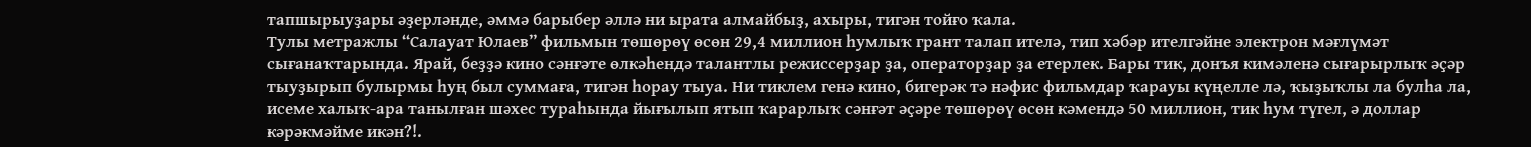тапшырыуҙары әҙерләнде, әммә барыбер әллә ни ырата алмайбыҙ, ахыры, тигән тойғо ҡала.
Тулы метражлы “Салауат Юлаев” фильмын төшөрөү өсөн 29,4 миллион һумлыҡ грант талап ителә, тип хәбәр ителгәйне электрон мәғлүмәт сығанаҡтарында. Ярай, беҙҙә кино сәнғәте өлкәһендә талантлы режиссерҙар ҙа, операторҙар ҙа етерлек. Бары тик, донъя кимәленә сығарырлыҡ әҫәр тыуҙырып булырмы һуң был суммаға, тигән һорау тыуа. Ни тиклем генә кино, бигерәк тә нәфис фильмдар ҡарауы күңелле лә, ҡыҙыҡлы ла булһа ла, исеме халыҡ-ара танылған шәхес тураһында йығылып ятып ҡарарлыҡ сәнғәт әҫәре төшөрөү өсөн кәмендә 50 миллион, тик һум түгел, ә доллар кәрәкмәйме икән?!.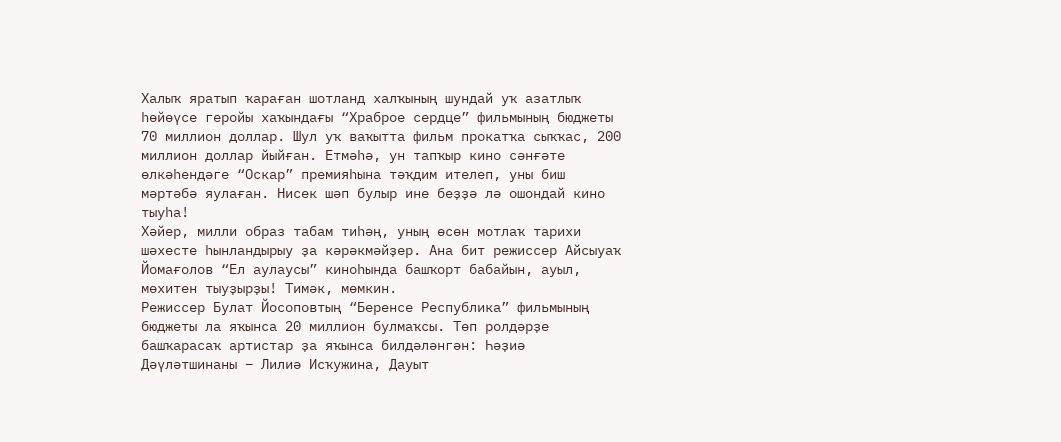Халыҡ яратып ҡараған шотланд халҡының шундай уҡ азатлыҡ һөйөүсе геройы хаҡындағы “Храброе сердце” фильмының бюджеты 70 миллион доллар. Шул уҡ ваҡытта фильм прокатҡа сыҡҡас, 200 миллион доллар йыйған. Етмәһә, ун тапҡыр кино сәнғәте өлкәһендәге “Оскар” премияһына тәҡдим ителеп, уны биш мәртәбә яулаған. Нисек шәп булыр ине беҙҙә лә ошондай кино тыуһа!
Хәйер, милли образ табам тиһәң, уның өсөн мотлаҡ тарихи шәхесте һынландырыу ҙа кәрәкмәйҙер. Ана бит режиссер Айсыуаҡ Йомағолов “Ел аулаусы” киноһында башҡорт бабайын, ауыл, мөхитен тыуҙырҙы! Тимәк, мөмкин.
Режиссер Булат Йосоповтың “Беренсе Республика” фильмының бюджеты ла яҡынса 20 миллион булмаҡсы. Төп ролдәрҙе башҡарасаҡ артистар ҙа яҡынса билдәләнгән: Һәҙиә Дәүләтшинаны – Лилиә Исҡужина, Дауыт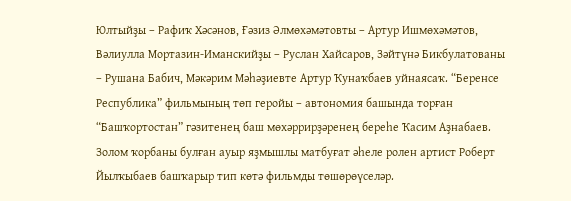Юлтыйҙы – Рафиҡ Хәсәнов, Ғәзиз Әлмөхәмәтовты – Артур Ишмөхәмәтов, Вәлиулла Мортазин-Иманскийҙы – Руслан Хайсаров, Зәйтүнә Бикбулатованы – Рушана Бабич, Мәкәрим Мәһәҙиевте Артур Ҡунаҡбаев уйнаясаҡ. “Беренсе Республика” фильмының төп геройы – автономия башында торған “Башҡортостан” гәзитенең баш мөхәррирҙәренең береһе Ҡасим Аҙнабаев. Золом ҡорбаны булған ауыр яҙмышлы матбуғат әһеле ролен артист Роберт Йылҡыбаев башҡарыр тип көтә фильмды төшөрөүселәр.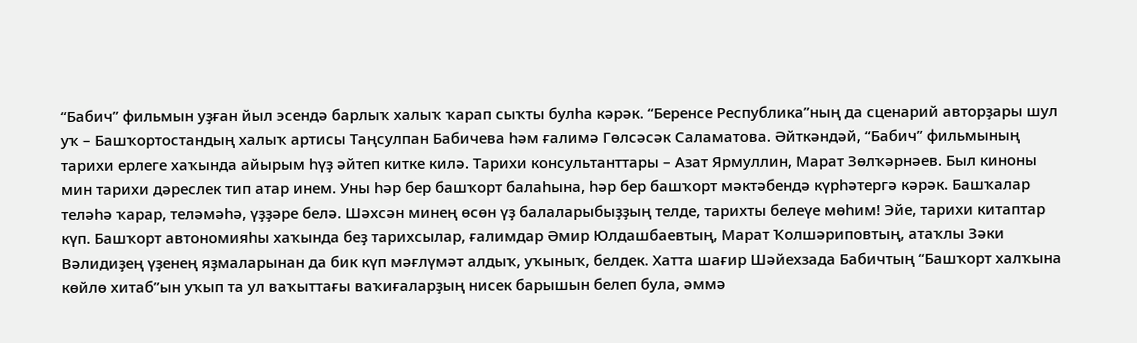“Бабич” фильмын уҙған йыл эсендә барлыҡ халыҡ ҡарап сыҡты булһа кәрәк. “Беренсе Республика”ның да сценарий авторҙары шул уҡ – Башҡортостандың халыҡ артисы Таңсулпан Бабичева һәм ғалимә Гөлсәсәк Саламатова. Әйткәндәй, “Бабич” фильмының тарихи ерлеге хаҡында айырым һүҙ әйтеп китке килә. Тарихи консультанттары – Азат Ярмуллин, Марат Зөлҡәрнәев. Был киноны мин тарихи дәреслек тип атар инем. Уны һәр бер башҡорт балаһына, һәр бер башҡорт мәктәбендә күрһәтергә кәрәк. Башҡалар теләһә ҡарар, теләмәһә, үҙҙәре белә. Шәхсән минең өсөн үҙ балаларыбыҙҙың телде, тарихты белеүе мөһим! Эйе, тарихи китаптар күп. Башҡорт автономияһы хаҡында беҙ тарихсылар, ғалимдар Әмир Юлдашбаевтың, Марат Ҡолшәриповтың, атаҡлы Зәки Вәлидиҙең үҙенең яҙмаларынан да бик күп мәғлүмәт алдыҡ, уҡыныҡ, белдек. Хатта шағир Шәйехзада Бабичтың “Башҡорт халҡына көйлө хитаб”ын уҡып та ул ваҡыттағы ваҡиғаларҙың нисек барышын белеп була, әммә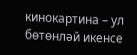кинокартина – ул бөтөнләй икенсе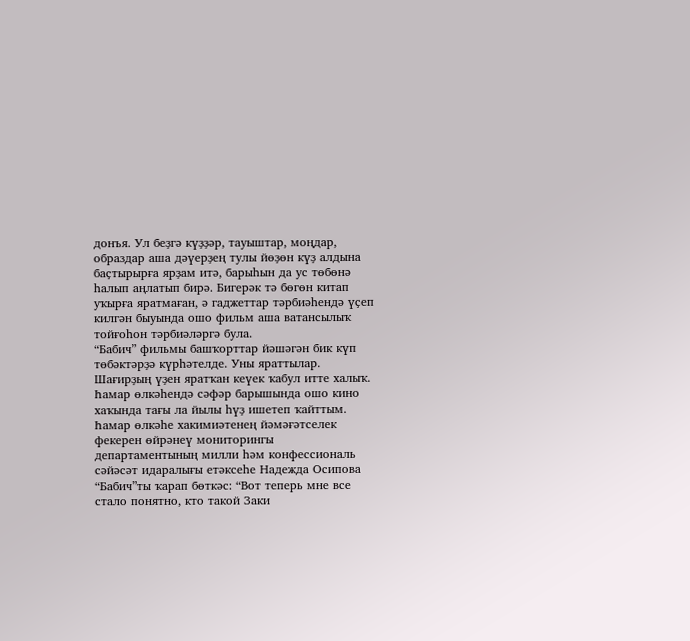донъя. Ул беҙгә күҙҙәр, тауыштар, моңдар, образдар аша дәүерҙең тулы йөҙөн күҙ алдына баҫтырырға ярҙам итә, барыһын да ус төбөнә һалып аңлатып бирә. Бигерәк тә бөгөн китап уҡырға яратмаған, ә гаджеттар тәрбиәһендә үҫеп килгән быуында ошо фильм аша ватансылыҡ тойғоһон тәрбиәләргә була.
“Бабич” фильмы башҡорттар йәшәгән бик күп төбәктәрҙә күрһәтелде. Уны яраттылар. Шағирҙың үҙен яратҡан кеүек ҡабул итте халыҡ. Һамар өлкәһендә сәфәр барышында ошо кино хаҡында тағы ла йылы һүҙ ишетеп ҡайттым. Һамар өлкәһе хакимиәтенең йәмәғәтселек фекерен өйрәнеү мониторингы департаментының милли һәм конфессиональ сәйәсәт идаралығы етәксеһе Надежда Осипова “Бабич”ты ҡарап бөткәс: “Вот теперь мне все стало понятно, кто такой Заки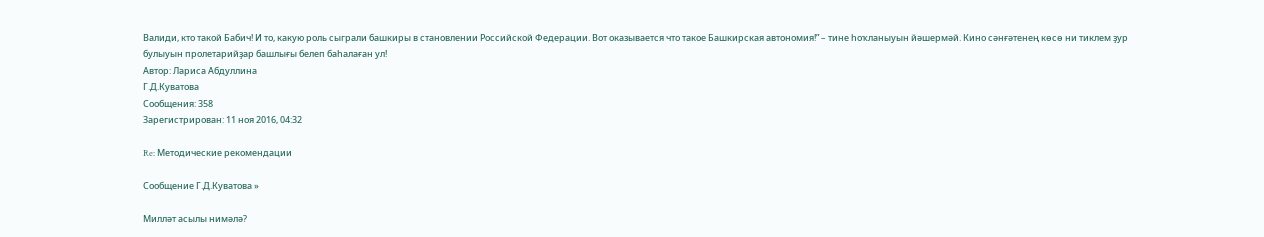Валиди, кто такой Бабич! И то, какую роль сыграли башкиры в становлении Российской Федерации. Вот оказывается что такое Башкирская автономия!” – тине һоҡланыуын йәшермәй. Кино сәнғәтенең көсө ни тиклем ҙур булыуын пролетарийҙар башлығы белеп баһалаған ул!
Автор: Лариса Абдуллина
Г.Д.Куватова
Сообщения: 358
Зарегистрирован: 11 ноя 2016, 04:32

Re: Методические рекомендации

Сообщение Г.Д.Куватова »

Милләт асылы нимәлә?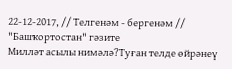22-12-2017, // Телгенәм - бергенәм // "Башҡортостан" гәзите
Милләт асылы нимәлә?Туған телде өйрәнеү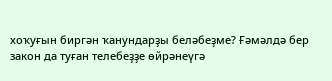хоҡуғын биргән ҡанундарҙы беләбеҙме? Ғәмәлдә бер закон да туған телебеҙҙе өйрәнеүгә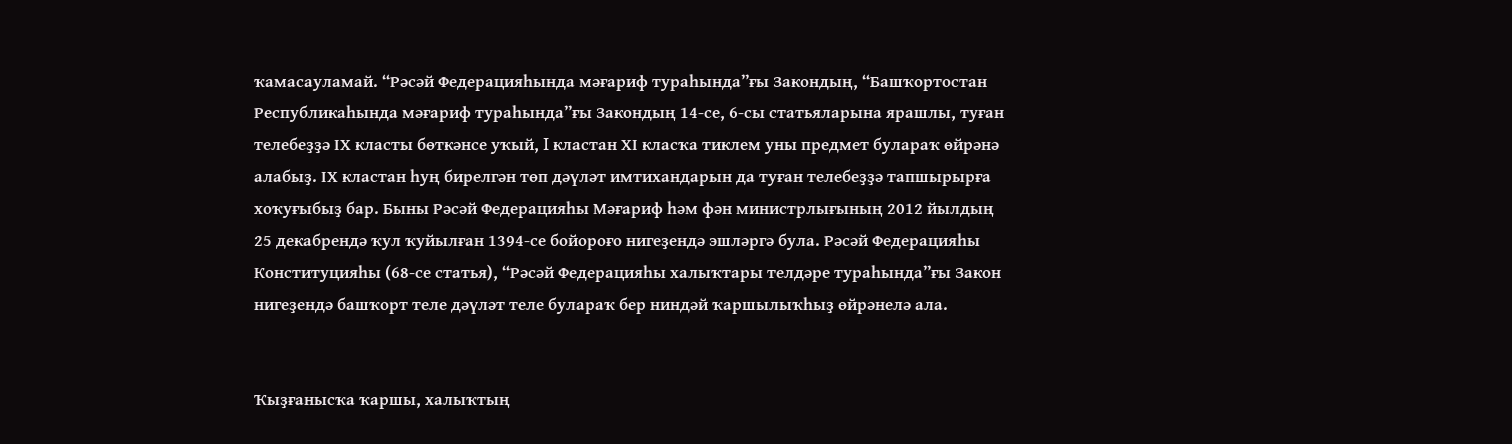ҡамасауламай. “Рәсәй Федерацияһында мәғариф тураһында”ғы Закондың, “Башҡортостан Республикаһында мәғариф тураһында”ғы Закондың 14-се, 6-сы статьяларына ярашлы, туған телебеҙҙә IХ класты бөткәнсе уҡый, I кластан ХI класҡа тиклем уны предмет булараҡ өйрәнә алабыҙ. IХ кластан һуң бирелгән төп дәүләт имтихандарын да туған телебеҙҙә тапшырырға хоҡуғыбыҙ бар. Быны Рәсәй Федерацияһы Мәғариф һәм фән министрлығының 2012 йылдың 25 декабрендә ҡул ҡуйылған 1394-се бойороғо нигеҙендә эшләргә була. Рәсәй Федерацияһы Конституцияһы (68-се статья), “Рәсәй Федерацияһы халыҡтары телдәре тураһында”ғы Закон нигеҙендә башҡорт теле дәүләт теле булараҡ бер ниндәй ҡаршылыҡһыҙ өйрәнелә ала.


Ҡыҙғанысҡа ҡаршы, халыҡтың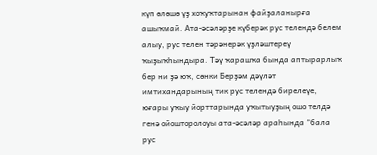күп өлөшө үҙ хоҡуҡтарынан файҙаланырға ашыҡмай. Ата-әсәләрҙе күберәк рус телендә белем алыу, рус телен тәрәнерәк үҙләштереү ҡыҙыҡһындыра. Тәү ҡарашҡа бында аптырарлыҡ бер ни ҙә юҡ, сөнки Берҙәм дәүләт имтихандарының тик рус телендә бирелеүе, юғары уҡыу йорттарында уҡытыуҙың ошо телдә генә ойошторолоуы ата-әсәләр араһында “бала рус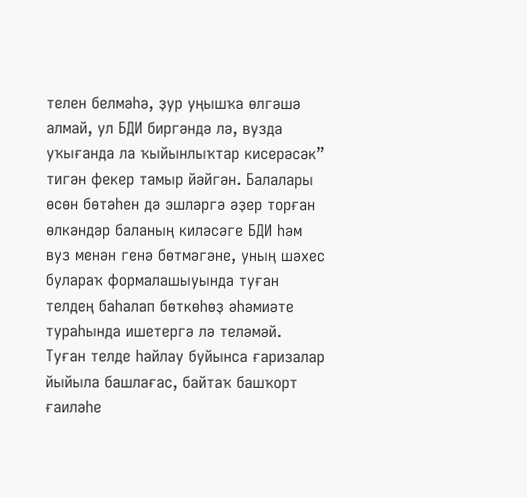телен белмәһә, ҙур уңышҡа өлгәшә алмай, ул БДИ биргәндә лә, вузда уҡығанда ла ҡыйынлыҡтар кисерәсәк” тигән фекер тамыр йәйгән. Балалары өсөн бөтәһен дә эшләргә әҙер торған өлкәндәр баланың киләсәге БДИ һәм вуз менән генә бөтмәгәне, уның шәхес булараҡ формалашыуында туған телдең баһалап бөткөһөҙ әһәмиәте тураһында ишетергә лә теләмәй.
Туған телде һайлау буйынса ғаризалар йыйыла башлағас, байтаҡ башҡорт ғаиләһе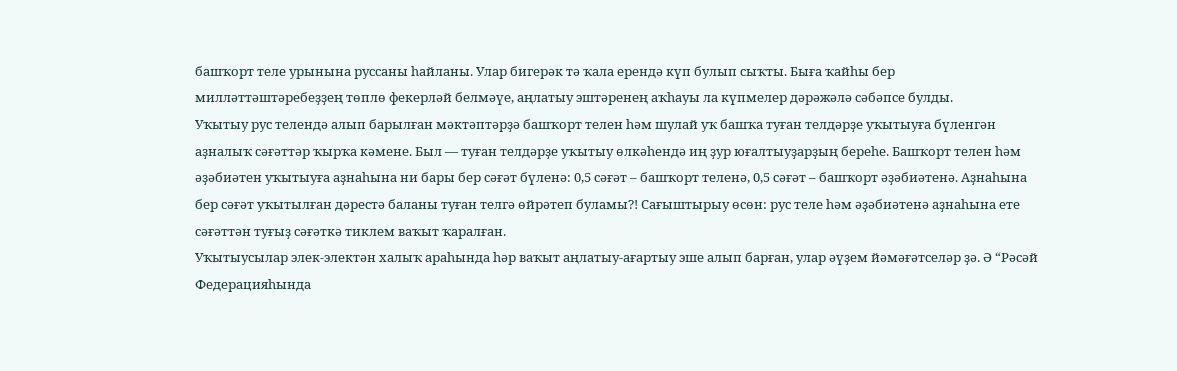башҡорт теле урынына руссаны һайланы. Улар бигерәк тә ҡала ерендә күп булып сыҡты. Быға ҡайһы бер милләттәштәребеҙҙең төплө фекерләй белмәүе, аңлатыу эштәренең аҡһауы ла күпмелер дәрәжәлә сәбәпсе булды.
Уҡытыу рус телендә алып барылған мәктәптәрҙә башҡорт телен һәм шулай уҡ башҡа туған телдәрҙе уҡытыуға бүленгән аҙналыҡ сәғәттәр ҡырҡа кәмене. Был — туған телдәрҙе уҡытыу өлкәһендә иң ҙур юғалтыуҙарҙың береһе. Башҡорт телен һәм әҙәбиәтен уҡытыуға аҙнаһына ни бары бер сәғәт бүленә: 0,5 сәғәт – башҡорт теленә, 0,5 сәғәт – башҡорт әҙәбиәтенә. Аҙнаһына бер сәғәт уҡытылған дәрестә баланы туған телгә өйрәтеп буламы?! Сағыштырыу өсөн: рус теле һәм әҙәбиәтенә аҙнаһына ете сәғәттән туғыҙ сәғәткә тиклем ваҡыт ҡаралған.
Уҡытыусылар элек-электән халыҡ араһында һәр ваҡыт аңлатыу-ағартыу эше алып барған, улар әүҙем йәмәғәтселәр ҙә. Ә “Рәсәй Федерацияһында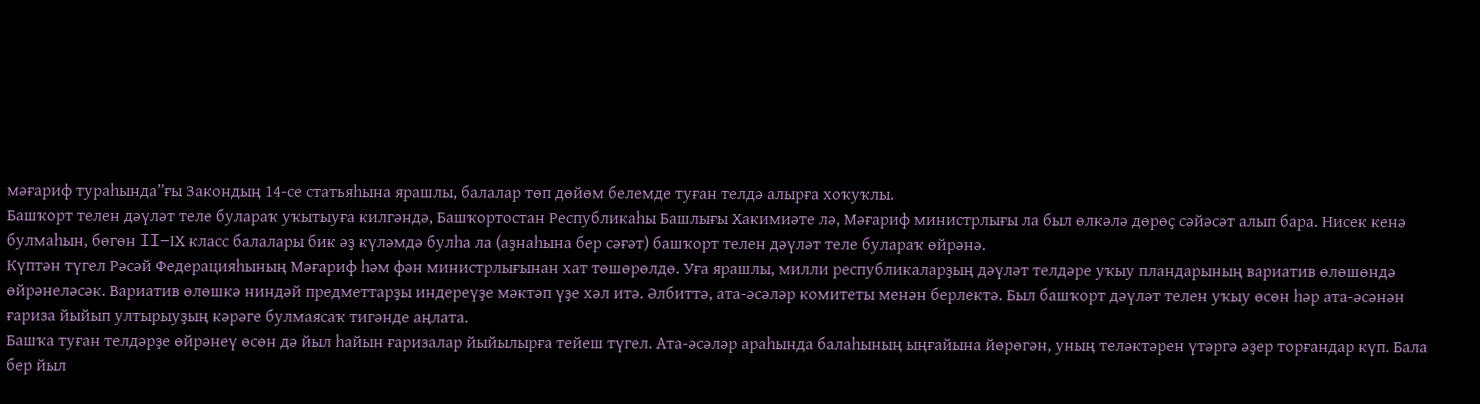мәғариф тураһында”ғы Закондың 14-се статьяһына ярашлы, балалар төп дөйөм белемде туған телдә алырға хоҡуҡлы.
Башҡорт телен дәүләт теле булараҡ уҡытыуға килгәндә, Башҡортостан Республикаһы Башлығы Хакимиәте лә, Мәғариф министрлығы ла был өлкәлә дөрөҫ сәйәсәт алып бара. Нисек кенә булмаһын, бөгөн II–IХ класс балалары бик әҙ күләмдә булһа ла (аҙнаһына бер сәғәт) башҡорт телен дәүләт теле булараҡ өйрәнә.
Күптән түгел Рәсәй Федерацияһының Мәғариф һәм фән министрлығынан хат төшөрөлдө. Уға ярашлы, милли республикаларҙың дәүләт телдәре уҡыу пландарының вариатив өлөшөндә өйрәнеләсәк. Вариатив өлөшкә ниндәй предметтарҙы индереүҙе мәктәп үҙе хәл итә. Әлбиттә, ата-әсәләр комитеты менән берлектә. Был башҡорт дәүләт телен уҡыу өсөн һәр ата-әсәнән ғариза йыйып ултырыуҙың кәрәге булмаясаҡ тигәнде аңлата.
Башҡа туған телдәрҙе өйрәнеү өсөн дә йыл һайын ғаризалар йыйылырға тейеш түгел. Ата-әсәләр араһында балаһының ыңғайына йөрөгән, уның теләктәрен үтәргә әҙер торғандар күп. Бала бер йыл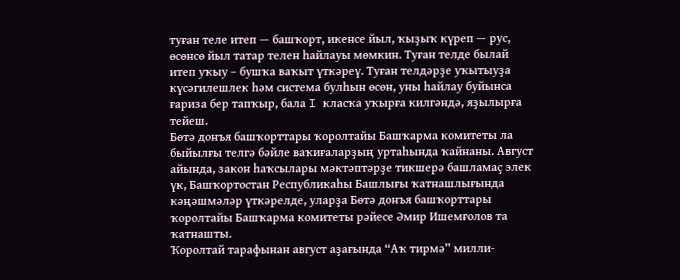туған теле итеп — башҡорт, икенсе йыл, ҡыҙыҡ күреп — рус, өсөнсө йыл татар телен һайлауы мөмкин. Туған телде былай итеп уҡыу – бушҡа ваҡыт үткәреү. Туған телдәрҙе уҡытыуҙа күсәгилешлек һәм система булһын өсөн, уны һайлау буйынса ғариза бер тапҡыр, бала I класҡа уҡырға килгәндә, яҙылырға тейеш.
Бөтә донъя башҡорттары ҡоролтайы Башҡарма комитеты ла быйылғы телгә бәйле ваҡиғаларҙың уртаһында ҡайнаны. Август айында, закон һаҡсылары мәктәптәрҙе тикшерә башламаҫ элек үк, Башҡортостан Республикаһы Башлығы ҡатнашлығында кәңәшмәләр үткәрелде, уларҙа Бөтә донъя башҡорттары ҡоролтайы Башҡарма комитеты рәйесе Әмир Ишемғолов та ҡатнашты.
Ҡоролтай тарафынан август аҙағында “Аҡ тирмә” милли-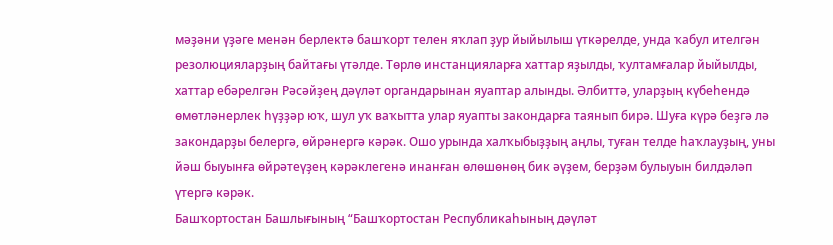мәҙәни үҙәге менән берлектә башҡорт телен яҡлап ҙур йыйылыш үткәрелде, унда ҡабул ителгән резолюцияларҙың байтағы үтәлде. Төрлө инстанцияларға хаттар яҙылды, ҡултамғалар йыйылды, хаттар ебәрелгән Рәсәйҙең дәүләт органдарынан яуаптар алынды. Әлбиттә, уларҙың күбеһендә өмөтләнерлек һүҙҙәр юҡ, шул уҡ ваҡытта улар яуапты закондарға таянып бирә. Шуға күрә беҙгә лә закондарҙы белергә, өйрәнергә кәрәк. Ошо урында халҡыбыҙҙың аңлы, туған телде һаҡлауҙың, уны йәш быуынға өйрәтеүҙең кәрәклегенә инанған өлөшөнөң бик әүҙем, берҙәм булыуын билдәләп үтергә кәрәк.
Башҡортостан Башлығының “Башҡортостан Республикаһының дәүләт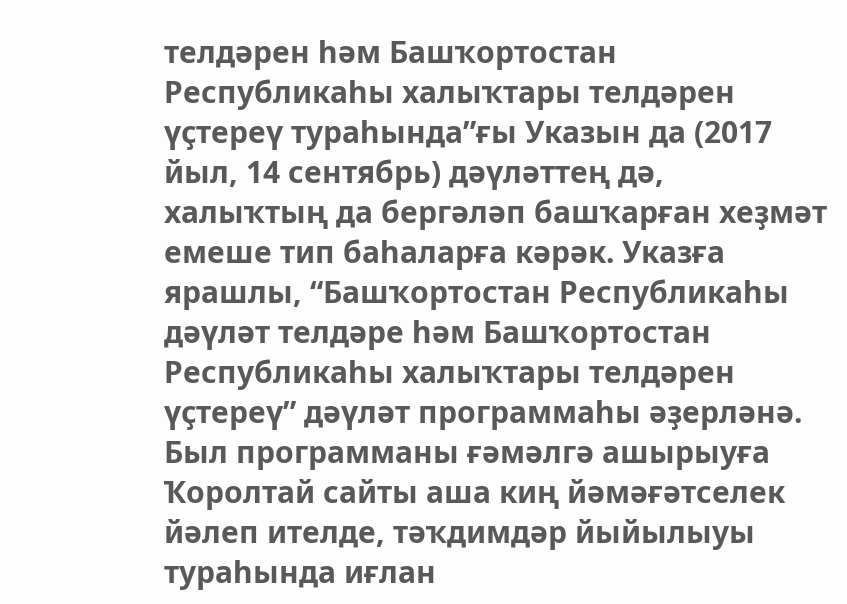телдәрен һәм Башҡортостан Республикаһы халыҡтары телдәрен үҫтереү тураһында”ғы Указын да (2017 йыл, 14 сентябрь) дәүләттең дә, халыҡтың да бергәләп башҡарған хеҙмәт емеше тип баһаларға кәрәк. Указға ярашлы, “Башҡортостан Республикаһы дәүләт телдәре һәм Башҡортостан Республикаһы халыҡтары телдәрен үҫтереү” дәүләт программаһы әҙерләнә. Был программаны ғәмәлгә ашырыуға Ҡоролтай сайты аша киң йәмәғәтселек йәлеп ителде, тәҡдимдәр йыйылыуы тураһында иғлан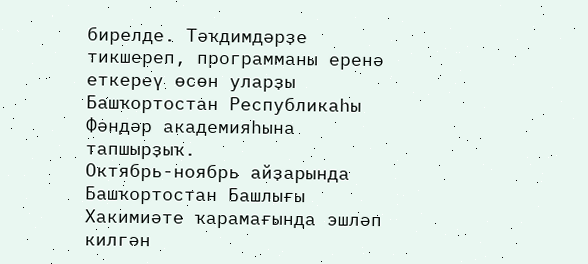бирелде. Тәҡдимдәрҙе тикшереп, программаны еренә еткереү өсөн уларҙы Башҡортостан Республикаһы Фәндәр академияһына тапшырҙыҡ.
Октябрь-ноябрь айҙарында Башҡортостан Башлығы Хакимиәте ҡарамағында эшләп килгән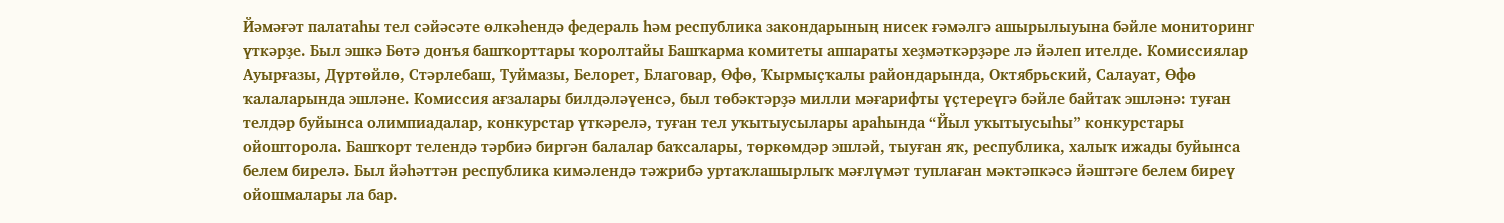Йәмәғәт палатаһы тел сәйәсәте өлкәһендә федераль һәм республика закондарының нисек ғәмәлгә ашырылыуына бәйле мониторинг үткәрҙе. Был эшкә Бөтә донъя башҡорттары ҡоролтайы Башҡарма комитеты аппараты хеҙмәткәрҙәре лә йәлеп ителде. Комиссиялар Ауырғазы, Дүртөйлө, Стәрлебаш, Туймазы, Белорет, Благовар, Өфө, Ҡырмыҫҡалы райондарында, Октябрьский, Салауат, Өфө ҡалаларында эшләне. Комиссия ағзалары билдәләүенсә, был төбәктәрҙә милли мәғарифты үҫтереүгә бәйле байтаҡ эшләнә: туған телдәр буйынса олимпиадалар, конкурстар үткәрелә, туған тел уҡытыусылары араһында “Йыл уҡытыусыһы” конкурстары ойошторола. Башҡорт телендә тәрбиә биргән балалар баҡсалары, төркөмдәр эшләй, тыуған яҡ, республика, халыҡ ижады буйынса белем бирелә. Был йәһәттән республика кимәлендә тәжрибә уртаҡлашырлыҡ мәғлүмәт туплаған мәктәпкәсә йәштәге белем биреү ойошмалары ла бар.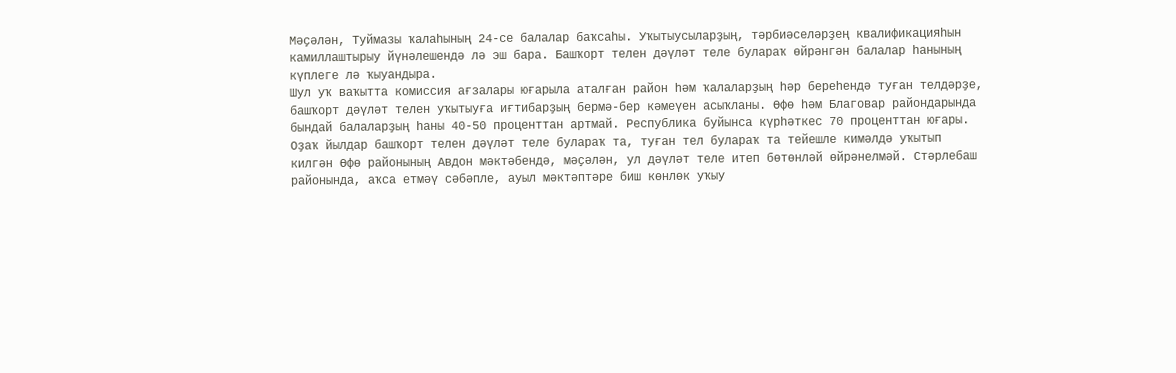Мәҫәлән, Туймазы ҡалаһының 24-се балалар баҡсаһы. Уҡытыусыларҙың, тәрбиәселәрҙең квалификацияһын камиллаштырыу йүнәлешендә лә эш бара. Башҡорт телен дәүләт теле булараҡ өйрәнгән балалар һанының күплеге лә ҡыуандыра.
Шул уҡ ваҡытта комиссия ағзалары юғарыла аталған район һәм ҡалаларҙың һәр береһендә туған телдәрҙе, башҡорт дәүләт телен уҡытыуға иғтибарҙың бермә-бер кәмеүен асыҡланы. Өфө һәм Благовар райондарында бындай балаларҙың һаны 40-50 проценттан артмай. Республика буйынса күрһәткес 70 проценттан юғары. Оҙаҡ йылдар башҡорт телен дәүләт теле булараҡ та, туған тел булараҡ та тейешле кимәлдә уҡытып килгән Өфө районының Авдон мәктәбендә, мәҫәлән, ул дәүләт теле итеп бөтөнләй өйрәнелмәй. Стәрлебаш районында, аҡса етмәү сәбәпле, ауыл мәктәптәре биш көнлөк уҡыу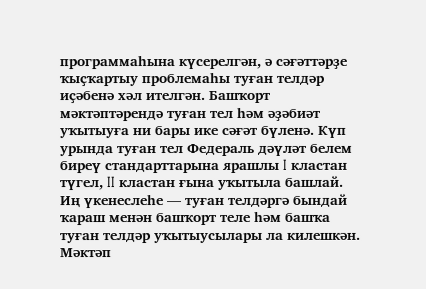программаһына күсерелгән, ә сәғәттәрҙе ҡыҫҡартыу проблемаһы туған телдәр иҫәбенә хәл ителгән. Башҡорт мәктәптәрендә туған тел һәм әҙәбиәт уҡытыуға ни бары ике сәғәт бүленә. Күп урында туған тел Федераль дәүләт белем биреү стандарттарына ярашлы I кластан түгел, II кластан ғына уҡытыла башлай.
Иң үкенеслеһе — туған телдәргә бындай ҡараш менән башҡорт теле һәм башҡа туған телдәр уҡытыусылары ла килешкән. Мәктәп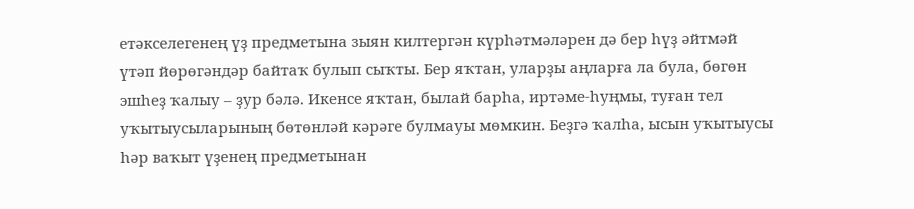етәкселегенең үҙ предметына зыян килтергән күрһәтмәләрен дә бер һүҙ әйтмәй үтәп йөрөгәндәр байтаҡ булып сыҡты. Бер яҡтан, уларҙы аңларға ла була, бөгөн эшһеҙ ҡалыу – ҙур бәлә. Икенсе яҡтан, былай барһа, иртәме-һуңмы, туған тел уҡытыусыларының бөтөнләй кәрәге булмауы мөмкин. Беҙгә ҡалһа, ысын уҡытыусы һәр ваҡыт үҙенең предметынан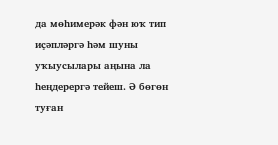да мөһимерәк фән юҡ тип иҫәпләргә һәм шуны уҡыусылары аңына ла һеңдерергә тейеш. Ә бөгөн туған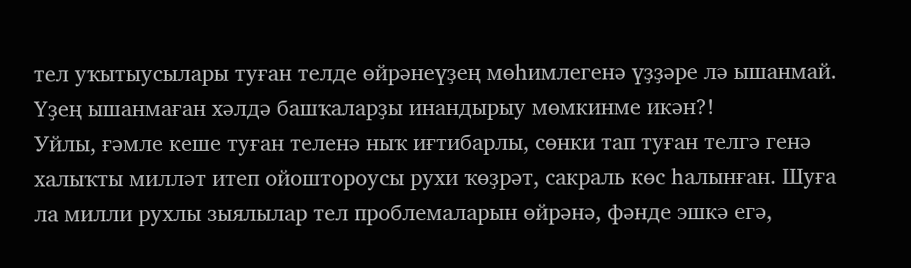тел уҡытыусылары туған телде өйрәнеүҙең мөһимлегенә үҙҙәре лә ышанмай. Үҙең ышанмаған хәлдә башҡаларҙы инандырыу мөмкинме икән?!
Уйлы, ғәмле кеше туған теленә ныҡ иғтибарлы, сөнки тап туған телгә генә халыҡты милләт итеп ойоштороусы рухи ҡөҙрәт, сакраль көс һалынған. Шуға ла милли рухлы зыялылар тел проблемаларын өйрәнә, фәнде эшкә егә,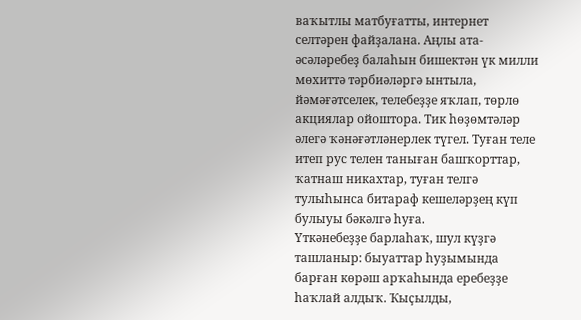ваҡытлы матбуғатты, интернет селтәрен файҙалана. Аңлы ата-әсәләребеҙ балаһын бишектән үк милли мөхиттә тәрбиәләргә ынтыла, йәмәғәтселек, телебеҙҙе яҡлап, төрлө акциялар ойоштора. Тик һөҙөмтәләр әлегә ҡәнәғәтләнерлек түгел. Туған теле итеп рус телен таныған башҡорттар, ҡатнаш никахтар, туған телгә тулыһынса битараф кешеләрҙең күп булыуы бәкәлгә һуға.
Үткәнебеҙҙе барлаһаҡ, шул күҙгә ташланыр: быуаттар һуҙымында барған көрәш арҡаһында еребеҙҙе һаҡлай алдыҡ. Ҡыҫылды,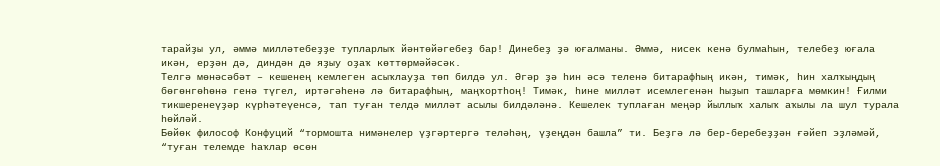тарайҙы ул, әммә милләтебеҙҙе тупларлыҡ йәнтөйәгебеҙ бар! Динебеҙ ҙә юғалманы. Әммә, нисек кенә булмаһын, телебеҙ юғала икән, ерҙән дә, диндән дә яҙыу оҙаҡ көттөрмәйәсәк.
Телгә мөнәсәбәт – кешенең кемлеген асыҡлауҙа төп билдә ул. Әгәр ҙә һин әсә теленә битарафһың икән, тимәк, һин халҡыңдың бөгөнгөһөнә генә түгел, иртәгәһенә лә битарафһың, маңҡортһоң! Тимәк, һине милләт исемлегенән һыҙып ташларға мөмкин! Ғилми тикшеренеүҙәр күрһәтеүенсә, тап туған телдә милләт асылы билдәләнә. Кешелек туплаған меңәр йыллыҡ халыҡ аҡылы ла шул турала һөйләй.
Бөйөк философ Конфуций “тормошта нимәнелер үҙгәртергә теләһәң, үҙеңдән башла” ти. Беҙгә лә бер-беребеҙҙән ғәйеп эҙләмәй, “туған телемде һаҡлар өсөн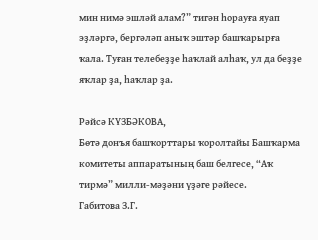мин нимә эшләй алам?” тигән һорауға яуап эҙләргә, бергәләп аныҡ эштәр башҡарырға ҡала. Туған телебеҙҙе һаҡлай алһаҡ, ул да беҙҙе яҡлар ҙа, һаҡлар ҙа.

Рәйсә КҮЗБӘКОВА,
Бөтә донъя башҡорттары ҡоролтайы Башҡарма комитеты аппаратының баш белгесе, “Аҡ тирмә” милли-мәҙәни үҙәге рәйесе.
Габитова З.Г.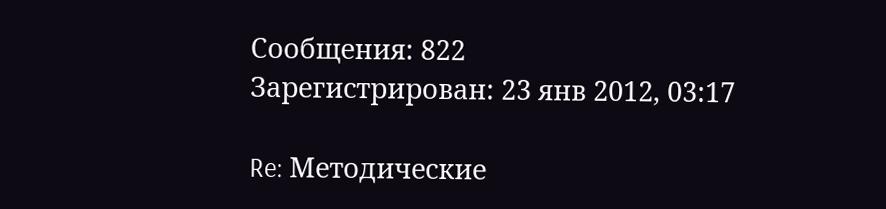Сообщения: 822
Зарегистрирован: 23 янв 2012, 03:17

Re: Методические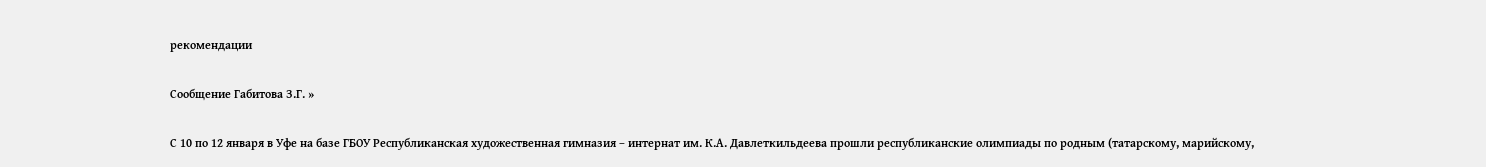рекомендации

Сообщение Габитова З.Г. »

С 10 по 12 января в Уфе на базе ГБОУ Республиканская художественная гимназия – интернат им. К.А. Давлеткильдеева прошли республиканские олимпиады по родным (татарскому, марийскому,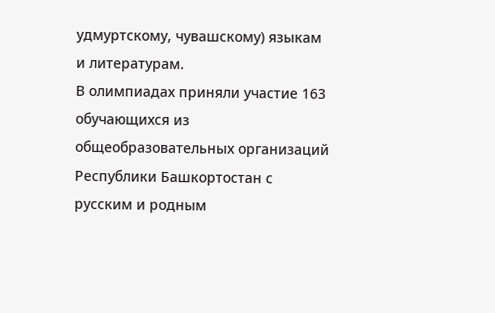удмуртскому, чувашскому) языкам и литературам.
В олимпиадах приняли участие 163 обучающихся из общеобразовательных организаций Республики Башкортостан с русским и родным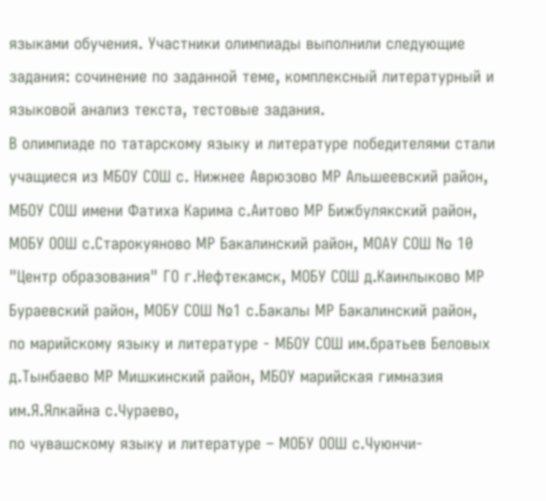языками обучения. Участники олимпиады выполнили следующие задания: сочинение по заданной теме, комплексный литературный и языковой анализ текста, тестовые задания.
В олимпиаде по татарскому языку и литературе победителями стали учащиеся из МБОУ СОШ с. Нижнее Аврюзово МР Альшеевский район, МБОУ СОШ имени Фатиха Карима с.Аитово МР Бижбулякский район, МОБУ ООШ с.Старокуяново МР Бакалинский район, МОАУ СОШ № 10 "Центр образования" ГО г.Нефтекамск, МОБУ СОШ д.Каинлыково МР Бураевский район, МОБУ СОШ №1 с.Бакалы МР Бакалинский район,
по марийскому языку и литературе - МБОУ СОШ им.братьев Беловых д.Тынбаево МР Мишкинский район, МБОУ марийская гимназия им.Я.Ялкайна с.Чураево,
по чувашскому языку и литературе – МОБУ ООШ с.Чуюнчи-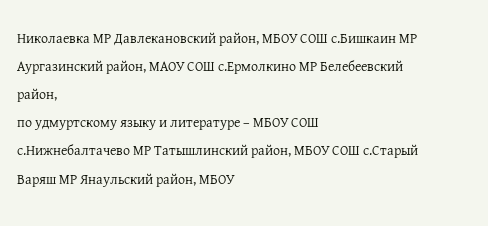Николаевка МР Давлекановский район, МБОУ СОШ с.Бишкаин МР Аургазинский район, МАОУ СОШ с.Ермолкино МР Белебеевский район,
по удмуртскому языку и литературе – МБОУ СОШ с.Нижнебалтачево МР Татышлинский район, МБОУ СОШ с.Старый Варяш МР Янаульский район, МБОУ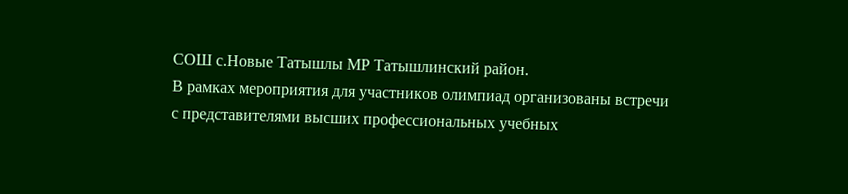СОШ с.Новые Татышлы МР Татышлинский район.
В рамках мероприятия для участников олимпиад организованы встречи с представителями высших профессиональных учебных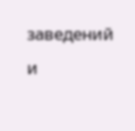заведений и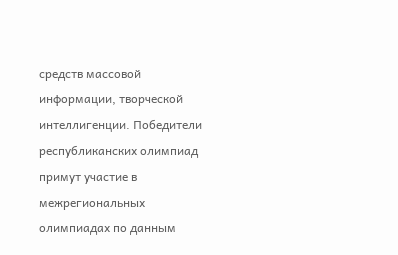средств массовой информации, творческой интеллигенции. Победители республиканских олимпиад примут участие в межрегиональных олимпиадах по данным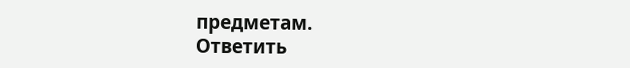предметам.
Ответить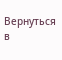Вернуться в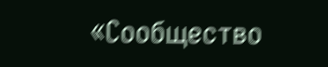«Сообщество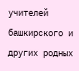учителей башкирского и других родных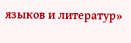языков и литератур»